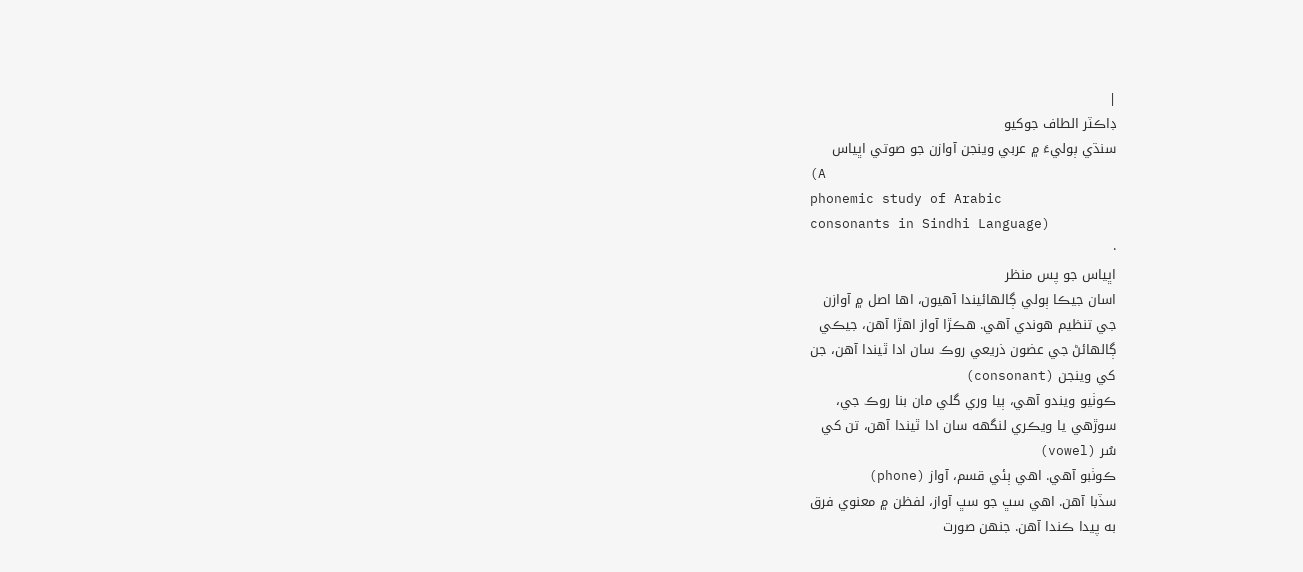|
ڊاڪٽر الطاف جوکيو
سنڌي ٻوليءَ ۾ عربي وينجن آوازن جو صوتي اڀياس
(A
phonemic study of Arabic
consonants in Sindhi Language)
·
اڀياس جو پس منظر
اسان جيڪا ٻولي ڳالھائيندا آهيون، اها اصل ۾ آوازن
جي تنظيم هوندي آهي. هڪڙا آواز اهڙا آهن، جيڪي
ڳالھائڻ جي عضون ذريعي روڪ سان ادا ٿيندا آهن، جن
کي وينجن (consonant)
ڪوٺيو ويندو آهي، ٻيا وري گلي مان بنا روڪ جي،
سوڙهي يا ويڪري لنگهه سان ادا ٿيندا آهن، تن کي
سُر (vowel)
ڪوٺبو آهي. اهي ٻئي قسم، آواز (phone)
سڏبا آهن. اهي سڀ جو سڀ آواز، لفظن ۾ معنوي فرق
به پيدا ڪندا آهن. جنھن صورت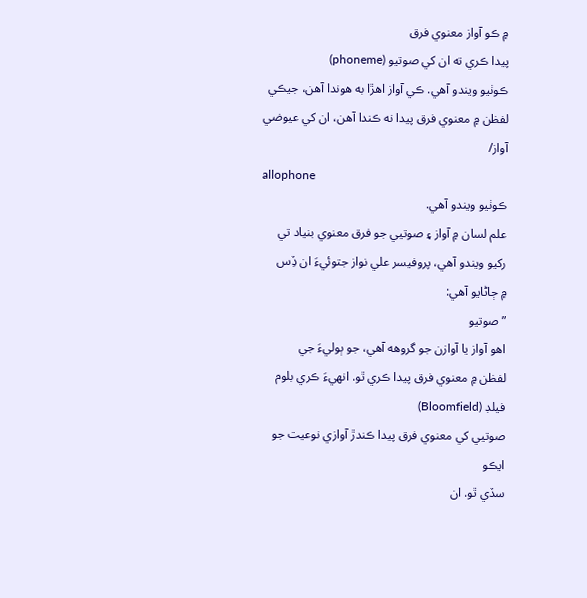۾ ڪو آواز معنوي فرق
پيدا ڪري ته ان کي صوتيو (phoneme)
ڪوٺيو ويندو آهي. ڪي آواز اهڙا به هوندا آهن، جيڪي
لفظن ۾ معنوي فرق پيدا نه ڪندا آهن، ان کي عيوضي
آواز/
allophone
ڪوٺيو ويندو آهي.
علم لسان ۾ آواز ۽ صوتيي جو فرق معنوي بنياد تي
رکيو ويندو آهي، پروفيسر علي نواز جتوئيءَ ان ڏِس
۾ ڄاڻايو آهي:
”صوتيو
اهو آواز يا آوازن جو گروهه آهي، جو ٻوليءَ جي
لفظن ۾ معنوي فرق پيدا ڪري ٿو. انھيءَ ڪري بلوم
فيلڊ (Bloomfield)
صوتيي کي معنوي فرق پيدا ڪندڙ آوازي نوعيت جو ايڪو
سڏي ٿو. ان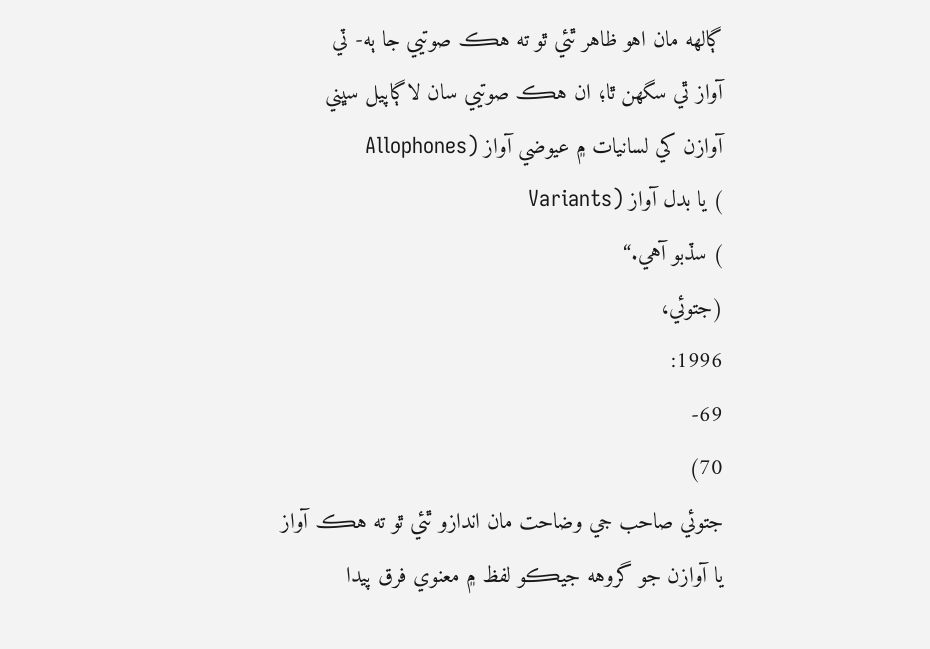ڳالھه مان اهو ظاهر ٿئي ٿو ته هڪ صوتيي جا ٻه- ٽي
آواز ٿي سگهن ٿا؛ ان هڪ صوتيي سان لاڳاپيل سڀني
آوازن کي لسانيات ۾ عيوضي آواز (Allophones
) يا بدل آواز (Variants
) سڏبو آهي.“
(جتوئي،
1996:
69-
70)
جتوئي صاحب جي وضاحت مان اندازو ٿئي ٿو ته هڪ آواز
يا آوازن جو گروهه جيڪو لفظ ۾ معنوي فرق پيدا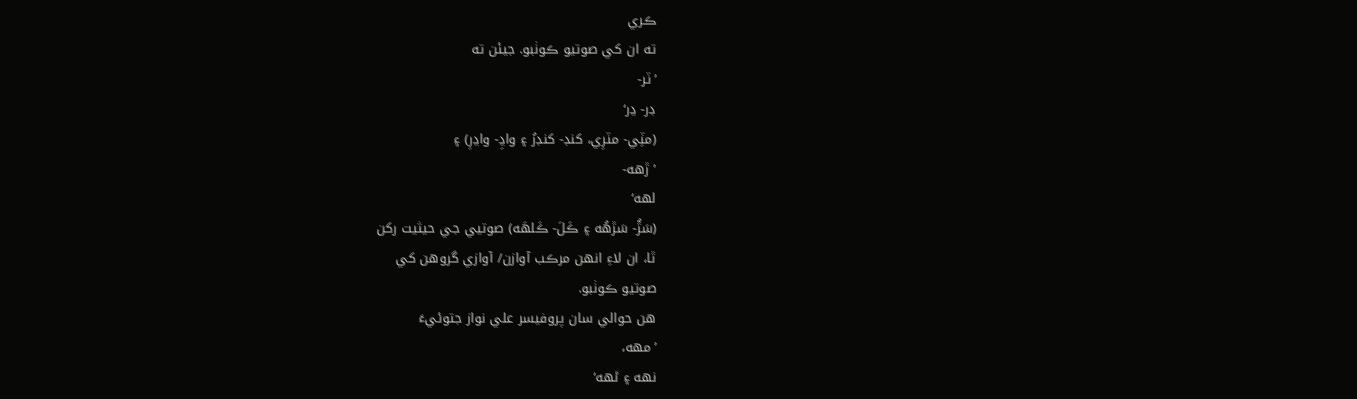ڪري
ته ان کي صوتيو ڪوٺبو. جيئن ته
’ٽر-
ڊر- ڍر‘
(مٽِي- مٽرِي، کنڊ- کنڊرُ ۽ واڍِ- واڍرِ) ۽
’ڙهه-
لھه‘
(سَڙُ- سَڙهُه ۽ ڪَلَ- ڪَلھَه) صوتيي جي حيثيت رکن
ٿا، ان لاءِ انھن مرڪب آوازن/ آوازي گروهن کي
صوتيو ڪوٺبو.
هن حوالي سان پروفيسر علي نواز جتوئيءَ
’مھه،
نھه ۽ ڻھه‘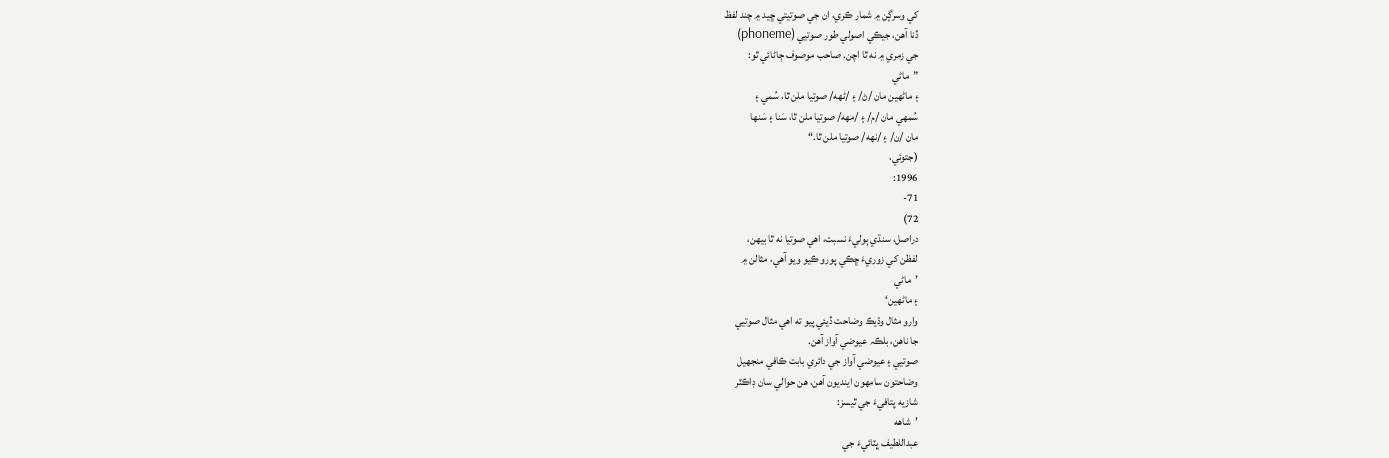کي وسرڳن ۾ شمار ڪري، ان جي صوتيتي ڇيد ۾ چند لفظ
ڏنا آهن، جيڪي اصولي طور صوتيي (phoneme)
جي زمري ۾ نه ٿا اچن. صاحب موصوف ڄاڻائي ٿو:
”ماڻي
۽ ماڻهين مان /ڻ/ ۽ /ڻهه/ صوتيا ملن ٿا، سُمي ۽
سُمهي مان /م/ ۽ /مهه/ صوتيا ملن ٿا، سَنا ۽ سَنها
مان /ن/ ۽ /نهه/ صوتيا ملن ٿا.“
(جتوئي،
1996:
71-
72)
دراصل، سنڌي ٻوليءَ نسبت، اهي صوتيا نه ٿا بيھن،
لفظن کي زوريءَ ڇڪي پورو ڪيو ويو آهي، مثالن ۾
’ماڻي
۽ ماڻهين‘
وارو مثال وڌيڪ وضاحت ڏيئي پيو ته اهي مثال صوتيي
جا ناهن، بلڪہ عيوضي آواز آهن.
صوتيي ۽ عيوضي آواز جي دائري بابت ڪافي منجهيل
وضاحتون سامھون اينديون آهن، هن حوالي سان ڊاڪٽر
شازيه پتافيءَ جي ٿيسز:
’شاهه
عبداللطيف ڀٽائيءَ جي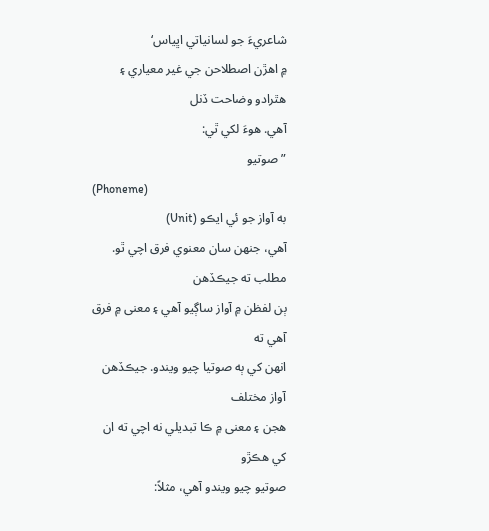شاعريءَ جو لسانياتي اڀياس‘
۾ اهڙن اصطلاحن جي غير معياري ۽ هٿرادو وضاحت ڏنل
آهي. هوءَ لکي ٿي:
”صوتيو
(Phoneme)
به آواز جو ئي ايڪو (Unit)
آهي، جنھن سان معنوي فرق اچي ٿو. مطلب ته جيڪڏهن
ٻن لفظن ۾ آواز ساڳيو آهي ۽ معنى ۾ فرق آهي ته
انھن کي ٻه صوتيا چيو ويندو. جيڪڏهن آواز مختلف
هجن ۽ معنى ۾ ڪا تبديلي نه اچي ته ان کي هڪڙو
صوتيو چيو ويندو آهي، مثلاً: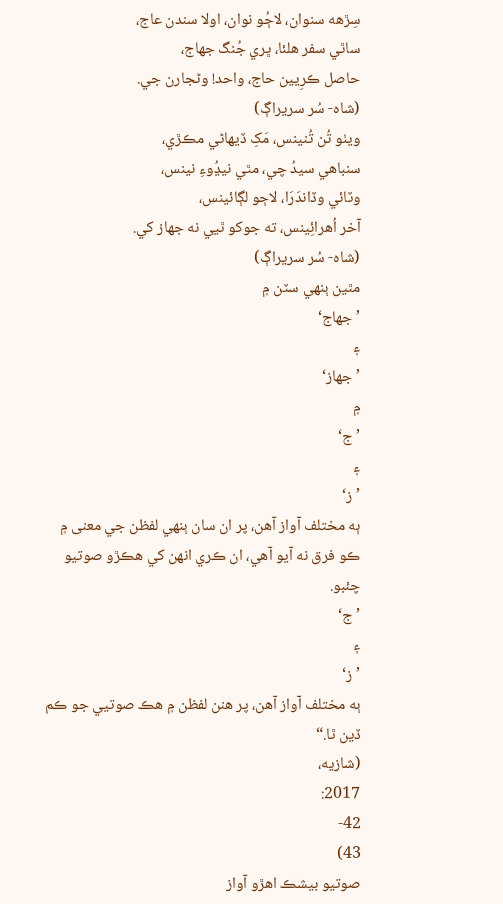سِڙهه سنوان، لاڄُو نوان، اولا سندن عاج،
ساٿي سفر هلئا، ڀري جُنگ جھاج،
حاصل ڪرِيين حاج، واحد! وڻجارن جي.
(شاه- سُر سريراڳ)
ويٺو تُن تُنينس، مَکِ ڏيھاڻي مڪڙي،
سنباهي سيدُ چي، مٿي نيڍُوءِ نينس،
وٽائي وڏاندَرَا، لاڄو لڳائينس،
آخر اُهرائِينس، ته جوکو ٿيي نه جھاز کي.
(شاه- سُر سريراڳ)
مٿين ٻنھي سٽن ۾
’جھاج‘
۽
’جھاز‘
۾
’ج‘
۽
’ز‘
ٻه مختلف آواز آهن، پر ان سان ٻنھي لفظن جي معنى ۾
ڪو فرق نه آيو آهي، ان ڪري انھن کي هڪڙو صوتيو
چئبو.
’ج‘
۽
’ز‘
ٻه مختلف آواز آهن، پر هنن لفظن ۾ هڪ صوتيي جو ڪم
ڏين ٿا.“
(شازيه،
2017:
42-
43)
صوتيو بيشڪ اهڙو آواز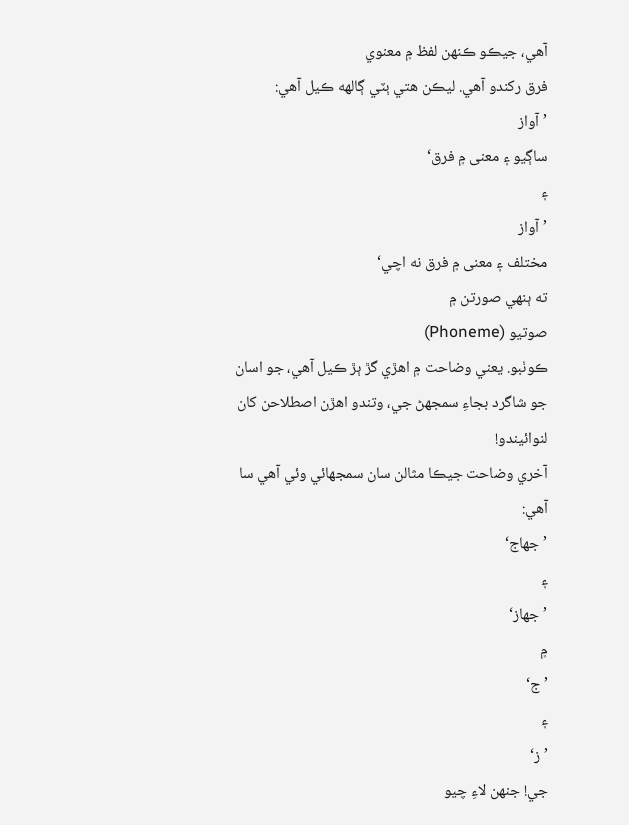آهي، جيڪو ڪنھن لفظ ۾ معنوي
فرق رکندو آهي. ليڪن هتي ٻٽي ڳالھه ڪيل آهي:
’آواز
ساڳيو ۽ معنى ۾ فرق‘
۽
’آواز
مختلف ۽ معنى ۾ فرق نه اچي‘
ته ٻنھي صورتن ۾
صوتيو (Phoneme)
ڪوٺبو. يعني وضاحت ۾ اهڙي گڙ ٻڙ ڪيل آهي، جو اسان
جو شاگرد بجاءِ سمجهڻ جي، وتندو اهڙن اصطلاحن کان
لنوائيندو!
آخري وضاحت جيڪا مثالن سان سمجهائي وئي آهي سا
آهي:
’جھاج‘
۽
’جھاز‘
۾
’ج‘
۽
’ز‘
جي! جنھن لاءِ چيو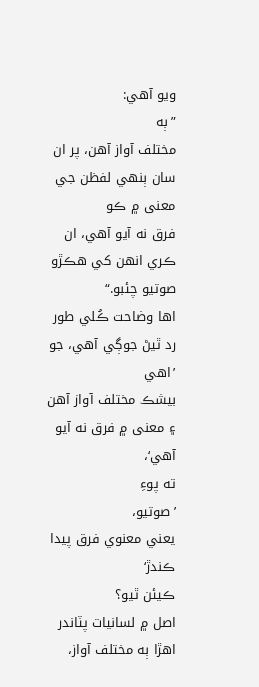ويو آهي:
”ٻه
مختلف آواز آهن، پر ان سان ٻنھي لفظن جي معنى ۾ ڪو
فرق نه آيو آهي، ان ڪري انھن کي هڪڙو صوتيو چئبو.“
اها وضاحت ڪُلي طور رد ٿيڻ جوڳي آهي، جو
’اهي
بيشڪ مختلف آواز آهن ۽ معنى ۾ فرق نه آيو آهي‘،
ته پوءِ
’صوتيو،
يعني معنوي فرق پيدا ڪندڙ‘
ڪيئن ٿيو؟
اصل ۾ لسانيات پٽاندر اهڙا ٻه مختلف آواز،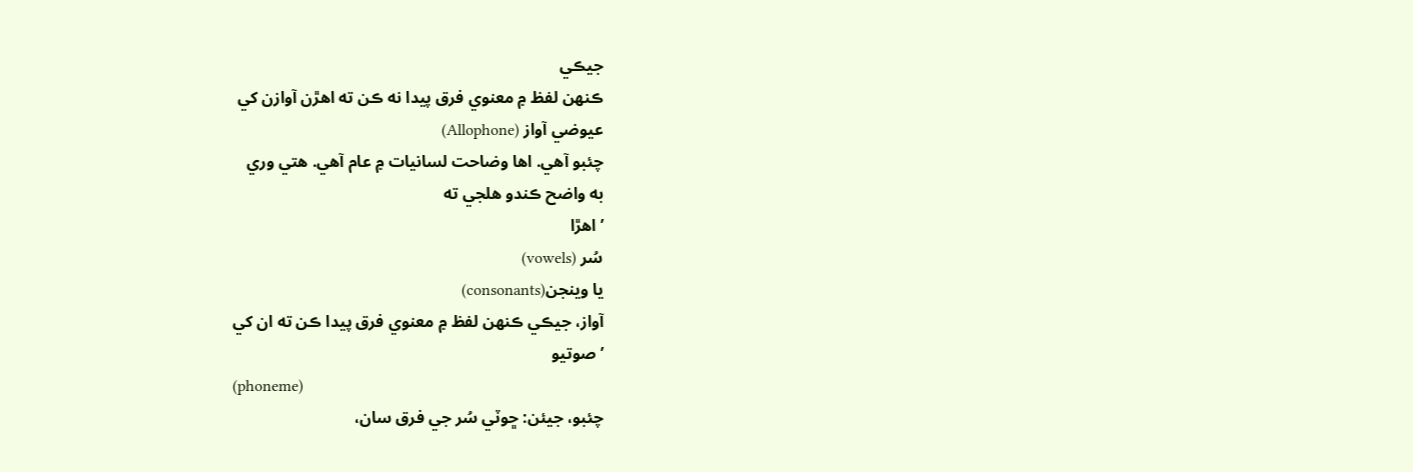جيڪي
ڪنھن لفظ ۾ معنوي فرق پيدا نه ڪن ته اهڙن آوازن کي
عيوضي آواز (Allophone)
چئبو آهي. اها وضاحت لسانيات ۾ عام آهي. هتي وري
به واضح ڪندو هلجي ته
’اهڙا
سُر (vowels)
يا وينجن(consonants)
آواز، جيڪي ڪنھن لفظ ۾ معنوي فرق پيدا ڪن ته ان کي
’صوتيو
(phoneme)
چئبو، جيئن: ڇوٽي سُر جي فرق سان،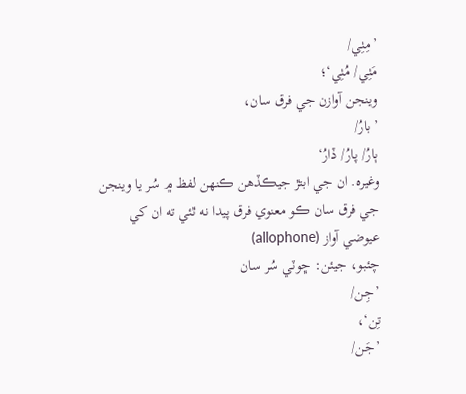’مِٺِي/
مَٺِي/ مُٺِي‘؛
وينجن آوازن جي فرق سان،
’بارُ/
ٻارُ/ پارُ/ ڏارُ‘
وغيره. ان جي ابتڙ جيڪڏهن ڪنھن لفظ ۾ سُر يا وينجن
جي فرق سان ڪو معنوي فرق پيدا نه ٿئي ته ان کي
عيوضي آواز (allophone)
چئبو، جيئن: ڇوٽي سُر سان
’جِن/
تِن‘،
’جَن/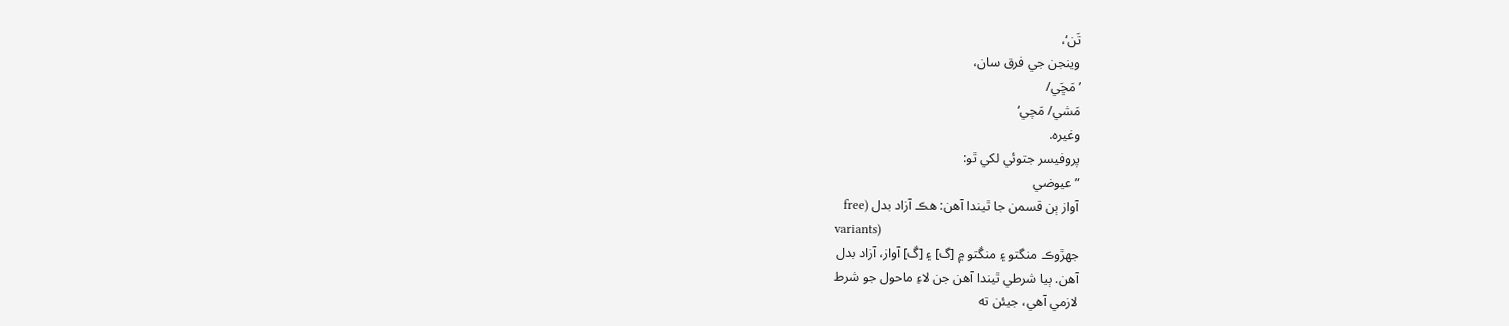تَن‘،
وينجن جي فرق سان،
’مَڇَي/
مَشي/ مَچي‘
وغيره.
پروفيسر جتوئي لکي ٿو:
”عيوضي
آواز ٻن قسمن جا ٿيندا آهن: هڪ آزاد بدل (free
variants)
جھڙوڪ منگتو ۽ منڱتو ۾ [گ] ۽ [ڱ] آواز، آزاد بدل
آهن. ٻيا شرطي ٿيندا آهن جن لاءِ ماحول جو شرط
لازمي آهي، جيئن ته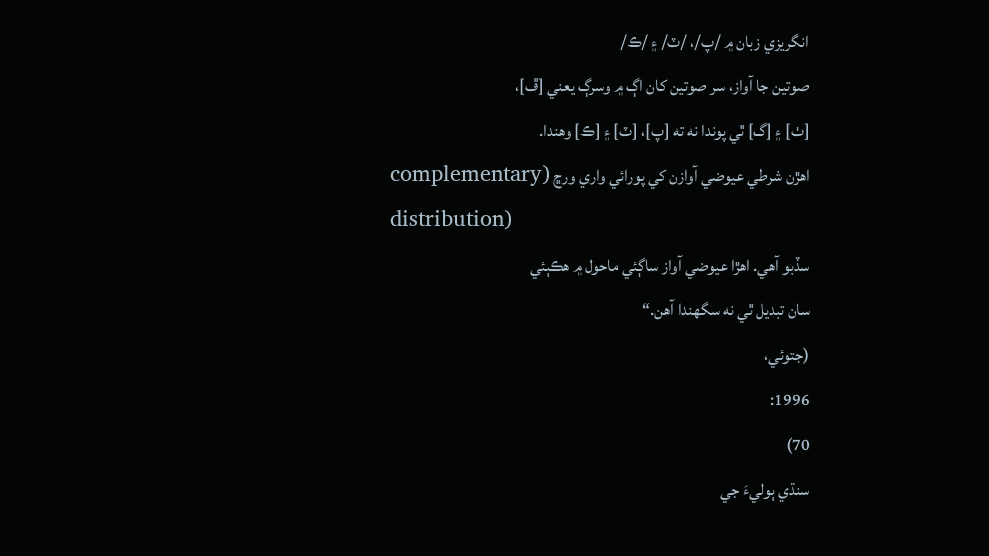انگريزي زبان ۾ /پ/، /ٽ/ ۽ /ڪ/
صوتين جا آواز، سر صوتين کان اڳ ۾ وسرڳ يعني [ڦ]،
[ٺ] ۽ [گ] ٿي پوندا نه ته [پ]، [ٽ] ۽ [ڪ] وهندا.
اهڙن شرطي عيوضي آوازن کي پورائي واري ورڇ (complementary
distribution)
سڏبو آهي. اهڙا عيوضي آواز ساڳئي ماحول ۾ هڪٻئي
سان تبديل ٿي نه سگهندا آهن.“
(جتوئي،
1996:
70)
سنڌي ٻوليءَ جي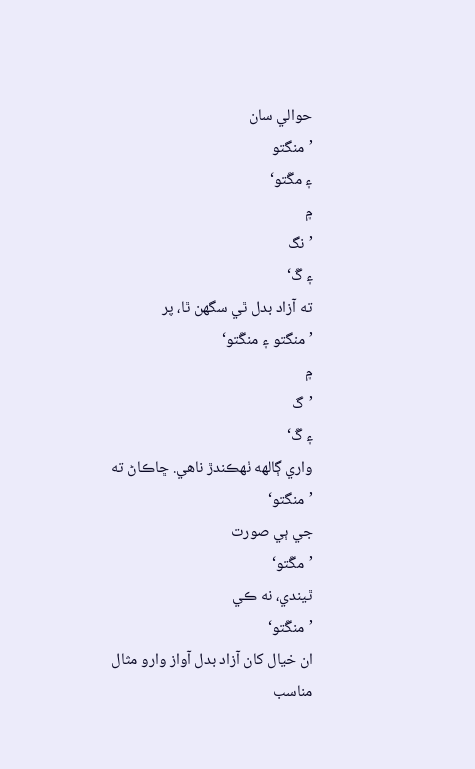حوالي سان
’منگتو
۽ مڱتو‘
۾
’نگ
۽ ڱ‘
ته آزاد بدل ٿي سگهن ٿا، پر
’منگتو ۽ منڱتو‘
۾
’گ
۽ ڱ‘
واري ڳالھه ٺھڪندڙ ناهي. ڇاڪاڻ ته
’منگتو‘
جي ٻي صورت
’مڱتو‘
ٿيندي، نه ڪي
’منڱتو‘
ان خيال کان آزاد بدل آواز وارو مثال مناسب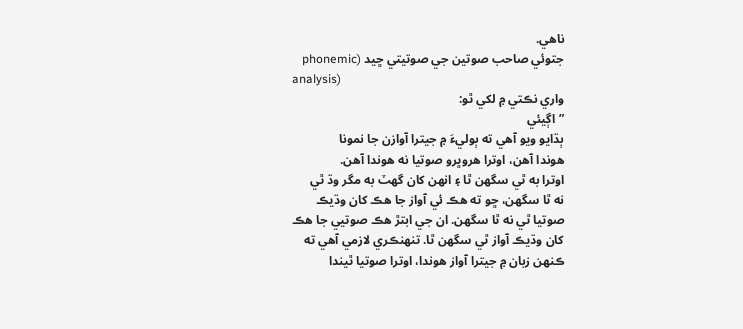ناهي.
جتوئي صاحب صوتين جي صوتيتي ڇيد (phonemic
analysis)
واري نڪتي ۾ لکي ٿو:
”اڳيئي
ٻڌايو ويو آهي ته ٻوليءَ ۾ جيترا آوازن جا نمونا
هوندا آهن، اوترا هروڀرو صوتيا نه هوندا آهن.
اوترا به ٿي سگهن ٿا ۽ انھن کان گهٽ به مگر وڌ ٿي
نه ٿا سگهن، ڇو ته هڪ ئي آواز جا هڪ کان وڌيڪ
صوتيا ٿي نه ٿا سگهن. ان جي ابتڙ هڪ صوتيي جا هڪ
کان وڌيڪ آواز ٿي سگهن ٿا. تنھنڪري لازمي آهي ته
ڪنھن زبان ۾ جيترا آواز هوندا، اوترا صوتيا ٿيندا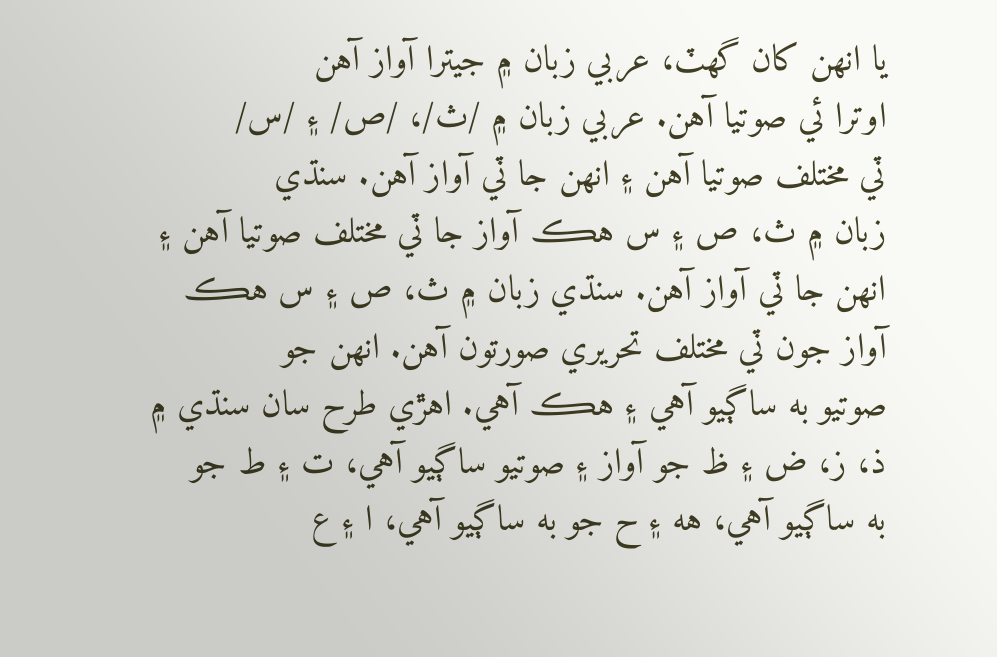يا انھن کان گهٽ، عربي زبان ۾ جيترا آواز آهن
اوترا ئي صوتيا آهن. عربي زبان ۾ /ث/، /ص/ ۽ /س/
ٽي مختلف صوتيا آهن ۽ انھن جا ٽي آواز آهن. سنڌي
زبان ۾ ث، ص ۽ س هڪ آواز جا ٽي مختلف صوتيا آهن ۽
انھن جا ٽي آواز آهن. سنڌي زبان ۾ ث، ص ۽ س هڪ
آواز جون ٽي مختلف تحريري صورتون آهن. انھن جو
صوتيو به ساڳيو آهي ۽ هڪ آهي. اهڙي طرح سان سنڌي ۾
ذ، ز، ض ۽ ظ جو آواز ۽ صوتيو ساڳيو آهي، ت ۽ ط جو
به ساڳيو آهي، هه ۽ ح جو به ساڳيو آهي، ا ۽ ع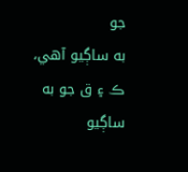جو
به ساڳيو آهي، ڪ ۽ ق جو به ساڳيو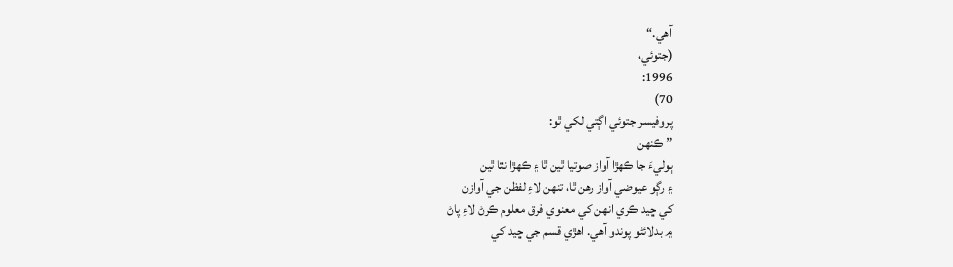آهي.“
(جتوئي،
1996:
70)
پروفيسر جتوئي اڳتي لکي ٿو:
”ڪنھن
ٻوليءَ جا ڪھڙا آواز صوتيا ٿين ٿا ۽ ڪھڙا نٿا ٿين
۽ رڳو عيوضي آواز رهن ٿا، تنھن لاءِ لفظن جي آوازن
کي ڇيد ڪري انھن کي معنوي فرق معلوم ڪرڻ لاءِ پاڻ
۾ بدلائڻو پوندو آهي. اهڙي قسم جي ڇيد کي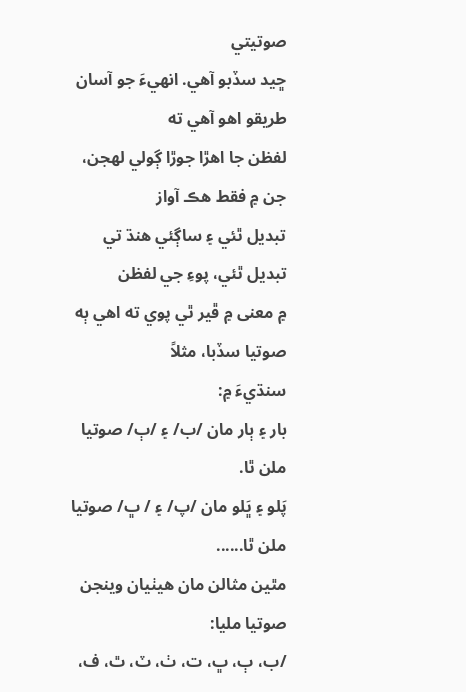صوتيتي
ڇيد سڏبو آهي. انھيءَ جو آسان طريقو اهو آهي ته
لفظن جا اهڙا جوڙا ڳولي لھجن، جن ۾ فقط هڪ آواز
تبديل ٿئي ۽ ساڳئي هنڌ تي تبديل ٿئي، پوءِ جي لفظن
۾ معنى ۾ ڦير ٿي پوي ته اهي ٻه صوتيا سڏبا، مثلاً
سنڌيءَ ۾:
بار ۽ ٻار مان /ب/ ۽ /ٻ/ صوتيا ملن ٿا.
پَلو ۽ ڀَلو مان /پ/ ۽ / ڀ/ صوتيا ملن ٿا......
مٿين مثالن مان هيٺيان وينجن صوتيا مليا:
/ب، ٻ، ڀ، ت، ٺ، ٽ، ٿ، ف،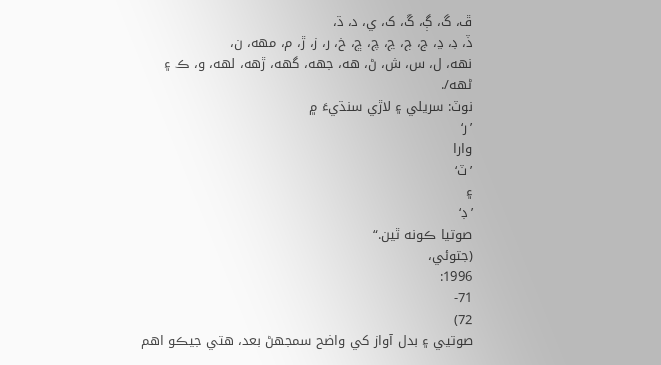ڦ، گ، ڳ، ڱ، ک، ي، د، ڌ،
ڏ، ڊ، ڍ، ج، ڄ، ڃ، چ، ڇ، خ، ر، ز، ڙ، م، مهه، ن،
نهه، ل، س، ش، ڻ، هه، جهه، گهه، ڙهه، لهه، و، ڪ ۽
ڻهه/.
نوٽ: سريلي ۽ لاڙي سنڌيءَ ۾
’ر‘
وارا
’ٽ‘
۽
’ڊ‘
صوتيا ڪونه ٿين.“
(جتوئي،
1996:
71-
72)
صوتيي ۽ بدل آواز کي واضح سمجهڻ بعد، هتي جيڪو اهم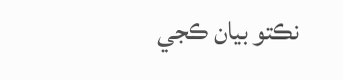نڪتو بيان ڪجي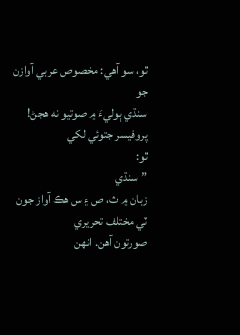ٿو، سو آهي: مخصوص عربي آوازن جو
سنڌي ٻوليءَ ۾ صوتيو نه هجڻ! پروفيسر جتوئي لکي
ٿو:
”سنڌي
زبان ۾ ث، ص ۽ س هڪ آواز جون ٽي مختلف تحريري
صورتون آهن. انھن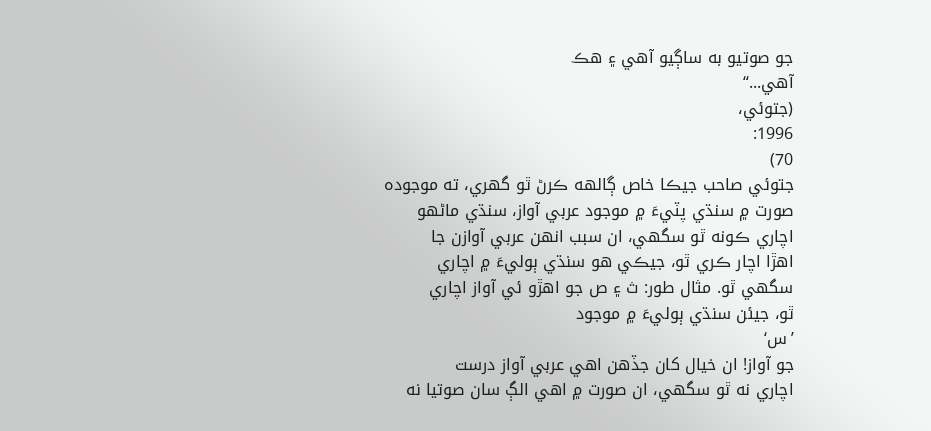جو صوتيو به ساڳيو آهي ۽ هڪ
آهي...“
(جتوئي،
1996:
70)
جتوئي صاحب جيڪا خاص ڳالھه ڪرڻ ٿو گهري، ته موجوده
صورت ۾ سنڌي پٽيءَ ۾ موجود عربي آواز، سنڌي ماڻھو
اچاري ڪونه ٿو سگهي، ان سبب انھن عربي آوازن جا
اهڙا اچار ڪري ٿو، جيڪي هو سنڌي ٻوليءَ ۾ اچاري
سگهي ٿو. مثال طور: ث ۽ ص جو اهڙو ئي آواز اچاري
ٿو، جيئن سنڌي ٻوليءَ ۾ موجود
’س‘
جو آواز! ان خيال کان جڏهن اهي عربي آواز درست
اچاري نه ٿو سگهي، ان صورت ۾ اهي الڳ سان صوتيا نه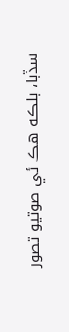سڏبا، بلڪه هڪ ئي صوتيو تصور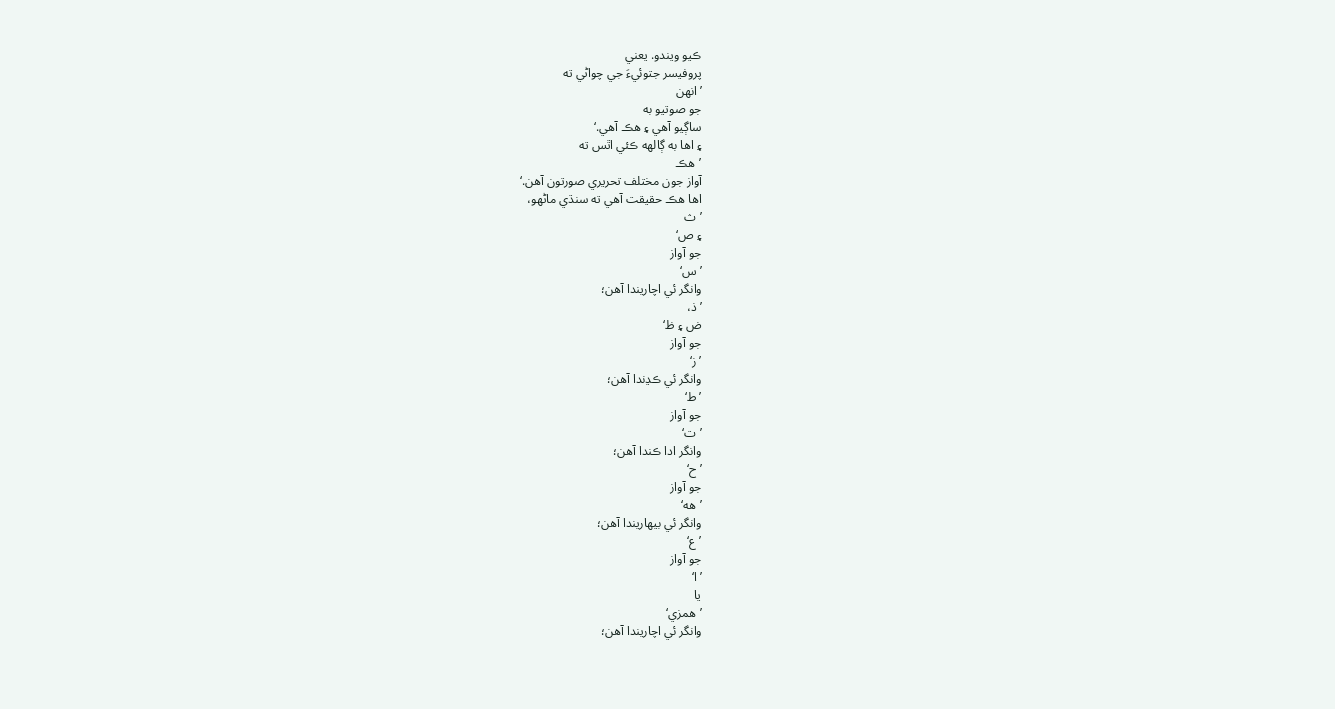ڪيو ويندو. يعني
پروفيسر جتوئيءَ جي چواڻي ته
’انھن
جو صوتيو به
ساڳيو آهي ۽ هڪ آهي.‘
۽ اها به ڳالھه ڪئي اٿس ته
’هڪ
آواز جون مختلف تحريري صورتون آهن.‘
اها هڪ حقيقت آهي ته سنڌي ماڻھو،
’ث
۽ ص‘
جو آواز
’س‘
وانگر ئي اچاريندا آهن؛
’ذ،
ض ۽ ظ‘
جو آواز
’ز‘
وانگر ئي ڪڍندا آهن؛
’ط‘
جو آواز
’ت‘
وانگر ادا ڪندا آهن؛
’ح‘
جو آواز
’هه‘
وانگر ئي بيھاريندا آهن؛
’ع‘
جو آواز
’ا‘
يا
’همزي‘
وانگر ئي اچاريندا آهن؛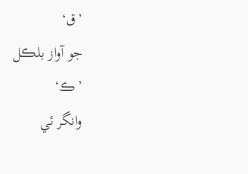’ق‘
جو آواز بلڪل
’ڪ‘
وانگر ئي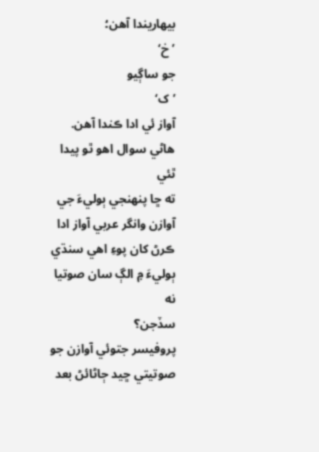بيھاريندا آهن؛
’خ‘
جو ساڳيو
’ک‘
آواز ئي ادا ڪندا آهن. هاڻي سوال اهو ٿو پيدا ٿئي
ته ڇا پنھنجي ٻوليءَ جي آوازن وانگر عربي آواز ادا
ڪرڻ کان پوءِ اهي سنڌي ٻوليءَ ۾ الڳ سان صوتيا نه
سڏجن؟
پروفيسر جتوئي آوازن جو صوتيتي ڇيد ڄاڻائڻ بعد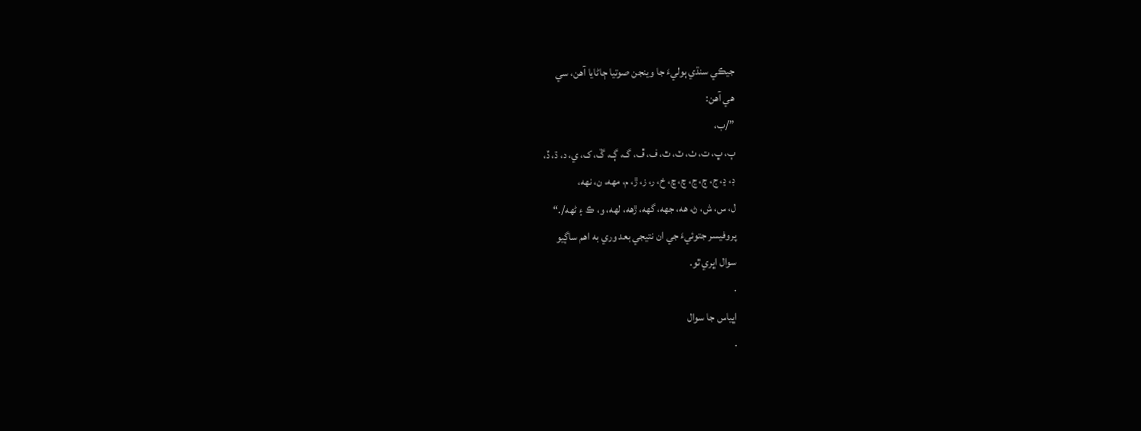جيڪي سنڌي ٻوليءَ جا وينجن صوتيا ڄاڻايا آهن، سي
هي آهن:
”/ب،
ٻ، ڀ، ت، ٺ، ٽ، ٿ، ف، ڦ، گ، ڳ، ڱ، ک، ي، د، ڌ، ڏ،
ڊ، ڍ، ج، ڄ، ڃ، چ، ڇ، خ، ر، ز، ڙ، م، مهه، ن، نهه،
ل، س، ش، ڻ، هه، جهه، گهه، ڙهه، لهه، و، ڪ ۽ ڻهه/.“
پروفيسر جتوئيءَ جي ان نتيجي بعد وري به اهم ساڳيو
سوال اڀري ٿو.
·
اڀياس جا سوال
·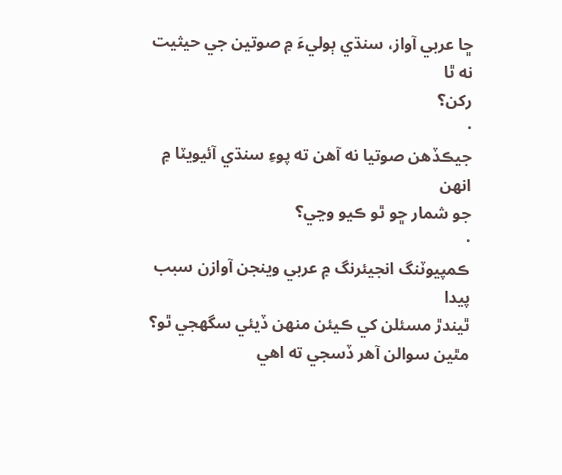ڇا عربي آواز، سنڌي ٻوليءَ ۾ صوتين جي حيثيت نه ٿا
رکن؟
·
جيڪڏهن صوتيا نه آهن ته پوءِ سنڌي آئيويٽا ۾ انھن
جو شمار ڇو ٿو ڪيو وڃي؟
·
ڪمپيوٽنگ انجيئرنگ ۾ عربي وينجن آوازن سبب پيدا
ٿيندڙ مسئلن کي ڪيئن منھن ڏيئي سگهجي ٿو؟
مٿين سوالن آهر ڏسجي ته اهي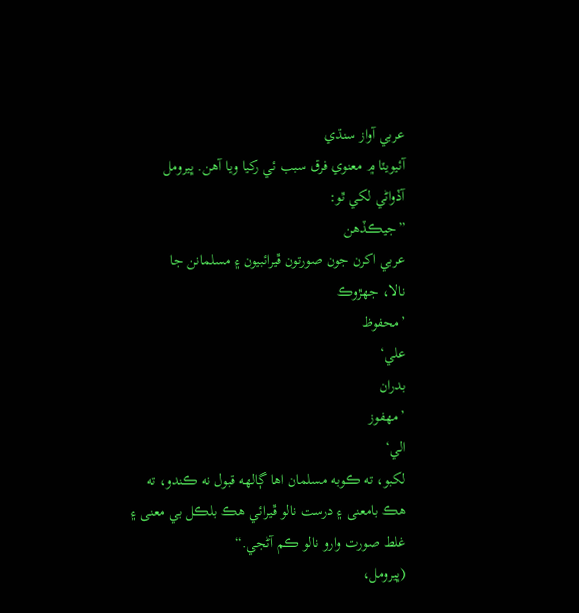عربي آواز سنڌي
آئيويٽا ۾ معنوي فرق سبب ئي رکيا ويا آهن. ڀيرومل
آڏواڻي لکي ٿو:
”جيڪڏهن
عربي اکرن جون صورتون ڦيرائبيون ۽ مسلمانن جا
نالا، جھڙوڪ
’محفوظ
علي‘
بدران
’مھفوز
الي‘
لکبو، ته ڪوبه مسلمان اها ڳالھه قبول نه ڪندو، ته
هڪ بامعنى ۽ درست نالو ڦيرائي هڪ بلڪل بي معنى ۽
غلط صورت وارو نالو ڪم آڻجي.“
(ڀيرومل،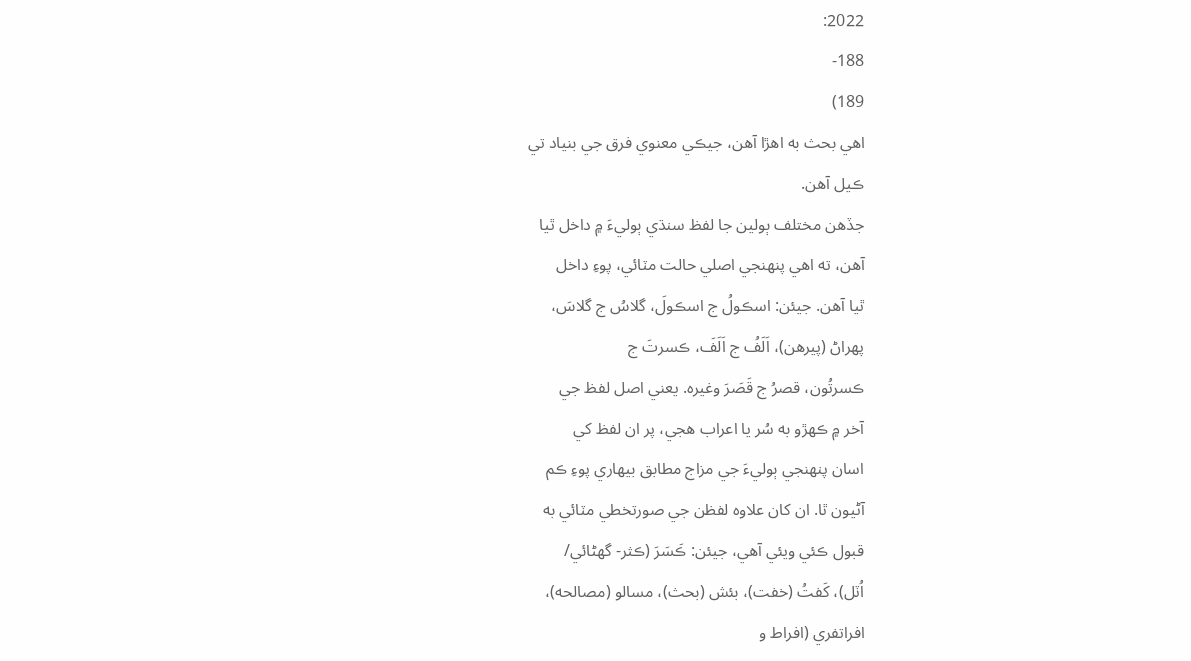2022:
188-
189)
اهي بحث به اهڙا آهن، جيڪي معنوي فرق جي بنياد تي
ڪيل آهن.
جڏهن مختلف ٻولين جا لفظ سنڌي ٻوليءَ ۾ داخل ٿيا
آهن، ته اهي پنھنجي اصلي حالت مٽائي، پوءِ داخل
ٿيا آهن. جيئن: اسڪولُ ج اسڪولَ، گلاسُ ج گلاسَ،
پھراڻ (پيرهن)، اَلَفُ ج اَلَفَ، ڪسرتَ ج
ڪسرتُون، قصرُ ج قَصَرَ وغيره. يعني اصل لفظ جي
آخر ۾ ڪھڙو به سُر يا اعراب هجي، پر ان لفظ کي
اسان پنھنجي ٻوليءَ جي مزاج مطابق بيھاري پوءِ ڪم
آڻيون ٿا. ان کان علاوه لفظن جي صورتخطي مٽائي به
قبول ڪئي ويئي آهي، جيئن: ڪَسَرَ (ڪثر- گهڻائي/
اُٽل)، کَفتُ (خفت)، بئش (بحث)، مسالو (مصالحه)،
افراتفري (افراط و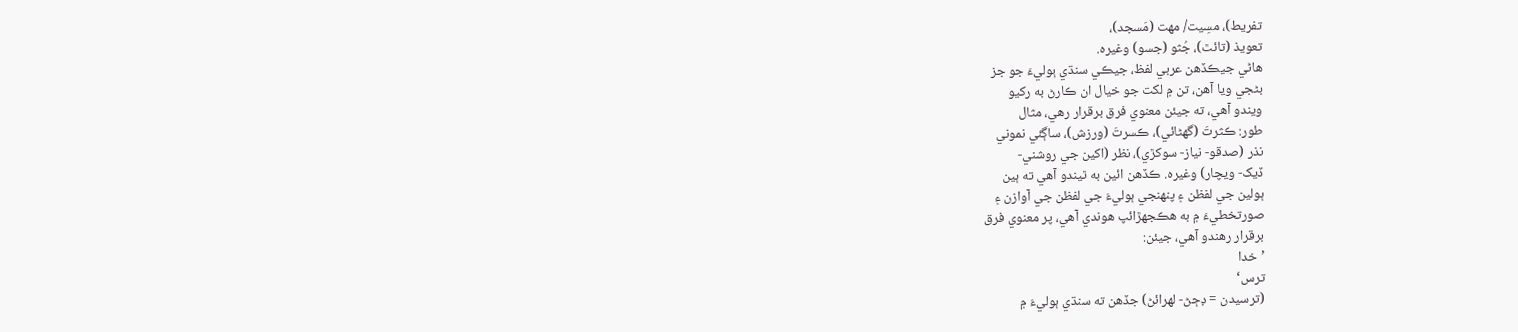تفريط)، مسِيت/ مھت (مَسجد)،
تعويذ (تائٿ)، جُثو (جسو) وغيره.
هاڻي جيڪڏهن عربي لفظ، جيڪي سنڌي ٻوليءَ جو جز
بڻجي ويا آهن، تن ۾ لکت جو خيال ان ڪارڻ به رکيو
ويندو آهي، ته جيئن معنوي فرق برقرار رهي، مثال
طور: ڪثرتَ (گهڻائي)، ڪسرتَ (ورزش)، ساڳئي نموني
نذر (صدقو- نياز- سوکڙي)، نظر (اکين جي روشني-
ڏيک- ويچار) وغيره. ڪڏهن ائين به ٿيندو آهي ته ٻين
ٻولين جي لفظن ۽ پنھنجي ٻوليءَ جي لفظن جي آوازن ۽
صورتخطيءَ ۾ به هڪجھڙائپ هوندي آهي، پر معنوي فرق
برقرار رهندو آهي، جيئن:
’خدا
ترس‘
(ترسيدن = ڊڄڻ- لھرائڻ) جڏهن ته سنڌي ٻوليءَ ۾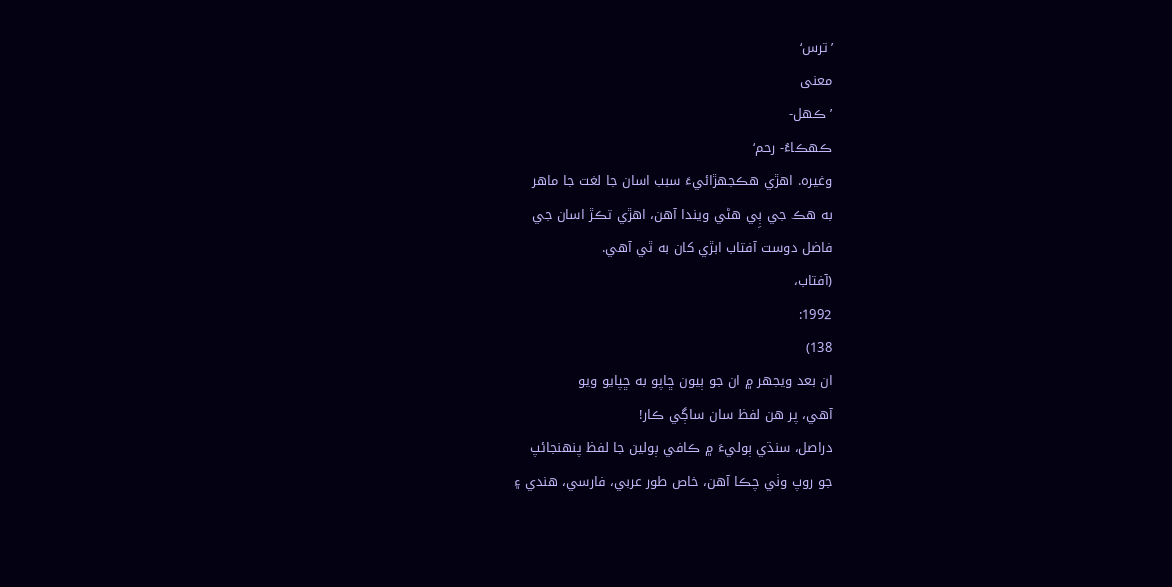’ترس‘
معنى
’ڪھل-
ڪھڪاءُ- رحم‘
وغيره. اهڙي هڪجھڙائيءَ سبب اسان جا لغت جا ماهر
به هڪ جي ٻِي هڻي ويندا آهن، اهڙي تڪڙ اسان جي
فاضل دوست آفتاب ابڙي کان به ٿي آهي.
(آفتاب،
1992:
138)
ان بعد ويجهر ۾ ان جو ٻيون ڇاپو به ڇپايو ويو
آهي، پر هن لفظ سان ساڳي ڪار!
دراصل، سنڌي ٻوليءَ ۾ ڪافي ٻولين جا لفظ پنھنجائپ
جو روپ وٺي چڪا آهن، خاص طور عربي، فارسي، هندي ۽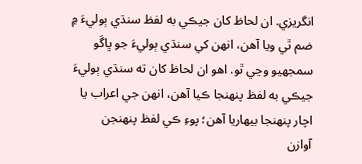انگريزي. ان لحاظ کان جيڪي به لفظ سنڌي ٻوليءَ ۾
ضم ٿي ويا آهن، انھن کي سنڌي ٻوليءَ جو ڀاڱو
سمجهيو وڃي ٿو. اهو ان لحاظ کان ته سنڌي ٻوليءَ
جيڪي به لفظ پنھنجا ڪيا آهن، انھن جي اعراب يا
اچار پنھنجا بيھاريا آهن؛ پوءِ ڪي لفظ پنھنجن
آوازن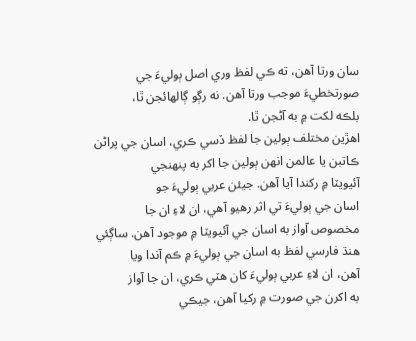سان ورتا آهن، ته ڪي لفظ وري اصل ٻوليءَ جي
صورتخطيءَ موجب ورتا آهن. نه رڳو ڳالھائجن ٿا،
بلڪه لکت ۾ به آڻجن ٿا.
اهڙين مختلف ٻولين جا لفظ ڏسي ڪري، اسان جي پراڻن
ڪاتبن يا عالمن انھن ٻولين جا اکر به پنھنجي
آئيويٽا ۾ رکندا آيا آهن. جيئن عربي ٻوليءَ جو
اسان جي ٻوليءَ تي اثر رهيو آهي، ان لاءِ ان جا
مخصوص آواز به اسان جي آئيويٽا ۾ موجود آهن. ساڳئي
هنڌ فارسي لفظ به اسان جي ٻوليءَ ۾ ڪم آندا ويا
آهن، ان لاءِ عربي ٻوليءَ کان هٽي ڪري، ان جا آواز
به اکرن جي صورت ۾ رکيا آهن، جيڪي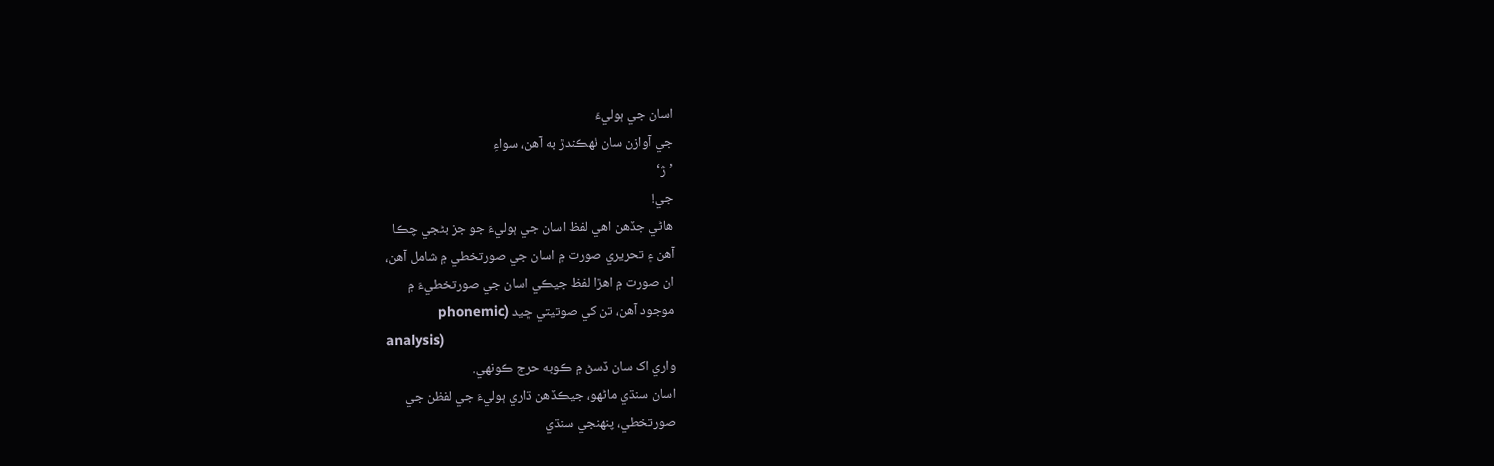اسان جي ٻوليءَ
جي آوازن سان ٺھڪندڙ به آهن، سواءِ
’ژ‘
جي!
هاڻي جڏهن اهي لفظ اسان جي ٻوليءَ جو جز بڻجي چڪا
آهن ۽ تحريري صورت ۾ اسان جي صورتخطي ۾ شامل آهن،
ان صورت ۾ اهڙا لفظ جيڪي اسان جي صورتخطيءَ ۾
موجود آهن، تن کي صوتيتي ڇيد (phonemic
analysis)
واري اک سان ڏسڻ ۾ ڪوبه حرج ڪونھي.
اسان سنڌي ماڻھو، جيڪڏهن ڌاري ٻوليءَ جي لفظن جي
صورتخطي، پنھنجي سنڌي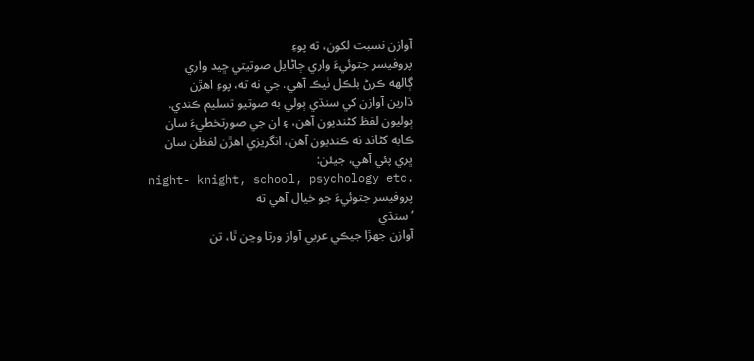آوازن نسبت لکون، ته پوءِ
پروفيسر جتوئيءَ واري ڄاڻايل صوتيتي ڇيد واري
ڳالھه ڪرڻ بلڪل ٺيڪ آهي. جي نه ته، پوءِ اهڙن
ڌارين آوازن کي سنڌي ٻولي به صوتيو تسليم ڪندي.
ٻوليون لفظ کڻنديون آهن، ۽ ان جي صورتخطيءَ سان
ڪابه کڻاند نه ڪنديون آهن، انگريزي اهڙن لفظن سان
ڀري پئي آهي، جيئن:
night- knight, school, psychology etc.
پروفيسر جتوئيءَ جو خيال آهي ته
’سنڌي
آوازن جھڙا جيڪي عربي آواز ورتا وڃن ٿا، تن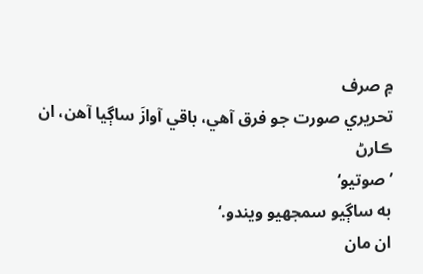۾ صرف
تحريري صورت جو فرق آهي، باقي آوازَ ساڳيا آهن، ان
ڪارڻ
’صوتيو‘
به ساڳيو سمجهيو ويندو.‘
ان مان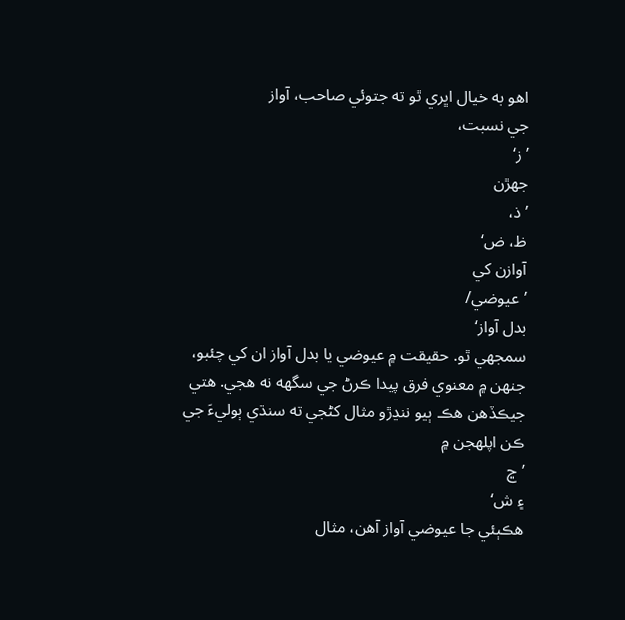اهو به خيال اڀري ٿو ته جتوئي صاحب، آواز
جي نسبت،
’ز‘
جھڙن
’ذ،
ظ، ض‘
آوازن کي
’عيوضي/
بدل آواز‘
سمجهي ٿو. حقيقت ۾ عيوضي يا بدل آواز ان کي چئبو،
جنھن ۾ معنوي فرق پيدا ڪرڻ جي سگهه نه هجي. هتي
جيڪڏهن هڪ ٻيو ننڍڙو مثال کڻجي ته سنڌي ٻوليءَ جي
ڪن اپلھجن ۾
’ڇ
۽ ش‘
هڪٻئي جا عيوضي آواز آهن، مثال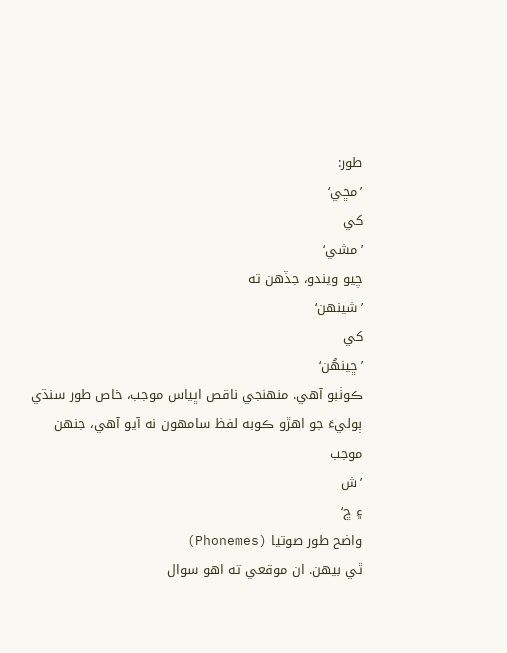طور:
’مڇي‘
کي
’مشي‘
چيو ويندو، جڏهن ته
’شينھن‘
کي
’ڇينھُن‘
ڪوٺبو آهي. منھنجي ناقص اڀياس موجب، خاص طور سنڌي
ٻوليءَ جو اهڙو ڪوبه لفظ سامھون نه آيو آهي، جنھن
موجب
’ش
۽ ڇ‘
واضح طور صوتيا (Phonemes)
ٿي بيھن. ان موقعي ته اهو سوال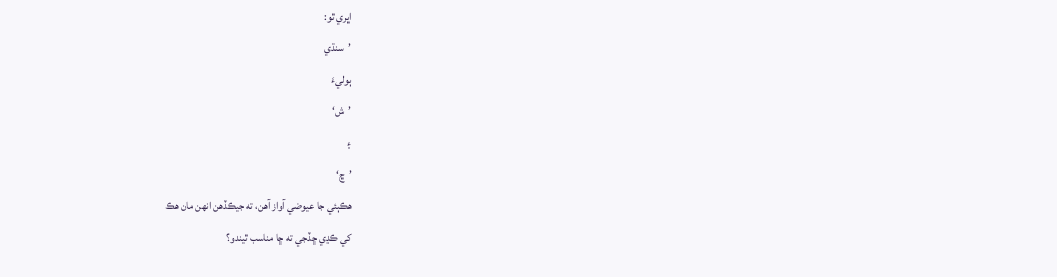اڀري ٿو:
’سنڌي
ٻوليءَ
’ش‘
۽
’ڇ‘
هڪٻئي جا عيوضي آواز آهن، ته جيڪڏهن انھن مان هڪ
کي ڪڍي ڇڏجي ته ڇا مناسب ٿيندو؟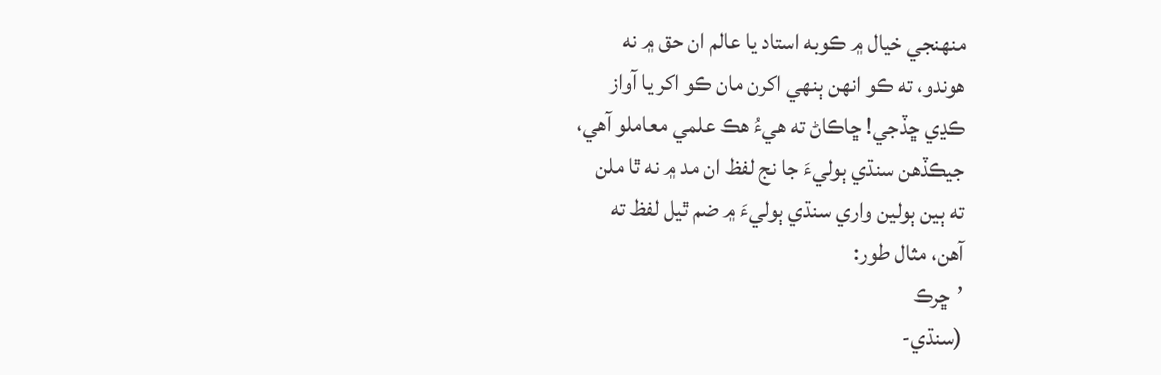منھنجي خيال ۾ ڪوبه استاد يا عالم ان حق ۾ نه
هوندو، ته ڪو انھن ٻنھي اکرن مان ڪو اکر يا آواز
ڪڍي ڇڏجي! ڇاڪاڻ ته هيءُ هڪ علمي معاملو آهي،
جيڪڏهن سنڌي ٻوليءَ جا نج لفظ ان مد ۾ نه ٿا ملن
ته ٻين ٻولين واري سنڌي ٻوليءَ ۾ ضم ٿيل لفظ ته
آهن، مثال طور:
’ڇرڪ
(سنڌي-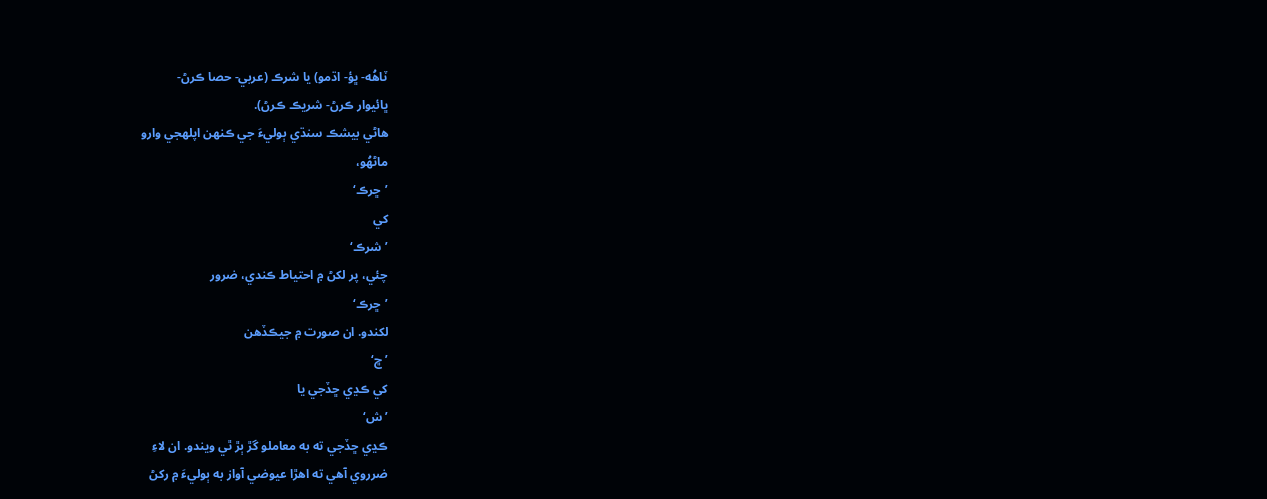ٽاهُه- ڀؤ- اڌمو) يا شرڪ (عربي- حصا ڪرڻ-
ڀائيوار ڪرڻ- شريڪ ڪرڻ).
هاڻي بيشڪ سنڌي ٻوليءَ جي ڪنھن اپلھجي وارو
ماڻھُو،
’ڇرڪ‘
کي
’شرڪ‘
چئي، پر لکڻ ۾ احتياط ڪندي، ضرور
’ڇرڪ‘
لکندو. ان صورت ۾ جيڪڏهن
’ڇ‘
کي ڪڍي ڇڏجي يا
’ش‘
ڪڍي ڇڏجي ته به معاملو گڙ ٻڙ ٿي ويندو. ان لاءِ
ضرروي آهي ته اهڙا عيوضي آواز به ٻوليءَ ۾ رکڻ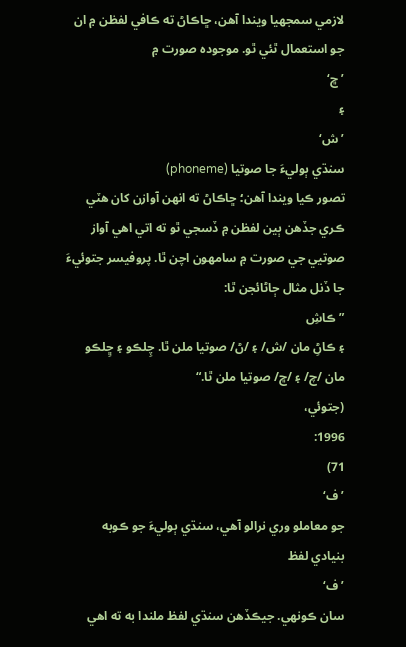لازمي سمجهيا ويندا آهن، ڇاڪاڻ ته ڪافي لفظن ۾ ان
جو استعمال ٿئي ٿو. موجوده صورت ۾
’ڇ‘
۽
’ش‘
سنڌي ٻوليءَ جا صوتيا (phoneme)
تصور ڪيا ويندا آهن؛ ڇاڪاڻ ته انھن آوازن کان هٽي
ڪري جڏهن ٻين لفظن ۾ ڏسجي ٿو ته اتي اهي آواز
صوتيي جي صورت ۾ سامھون اچن ٿا. پروفيسر جتوئيءَ
جا ڏنل مثال ڄاڻائجن ٿا:
”ڪاشِ
۽ ڪاڻِ مان /ش/ ۽ /ڻ/ صوتيا ملن ٿا. چِلڪو ۽ ڇِلڪو
مان /چ/ ۽ /ڇ/ صوتيا ملن ٿا.“
(جتوئي،
1996:
71)
’ف‘
جو معاملو وري نرالو آهي، سنڌي ٻوليءَ جو ڪوبه
بنيادي لفظ
’ف‘
سان ڪونھي. جيڪڏهن سنڌي لفظ ملندا به ته اهي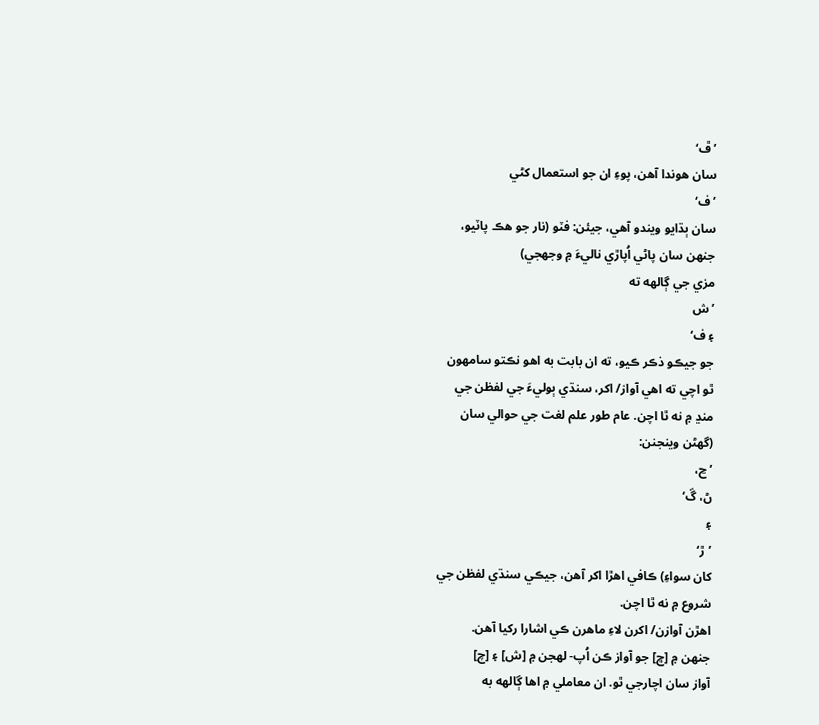’ڦ‘
سان هوندا آهن، پوءِ ان جو استعمال کڻي
’ف‘
سان ٻڌايو ويندو آهي، جيئن: فٽو (نار جو هڪ پاٽيو،
جنھن سان پاڻي اُپاڙي ناليءَ ۾ وجهجي)
مزي جي ڳالھه ته
’ش
۽ ف‘
جو جيڪو ذڪر ڪيو، ته ان بابت به اهو نڪتو سامھون
ٿو اچي ته اهي آواز/ اکر، سنڌي ٻوليءَ جي لفظن جي
منڍ ۾ نه ٿا اچن. عام طور علم لغت جي حوالي سان
(گهڻن وينجنن:
’ڃ،
ڻ، ڱ‘
۽
’ڙ‘
کان سواءِ) ڪافي اهڙا اکر آهن، جيڪي سنڌي لفظن جي
شروع ۾ نه ٿا اچن.
اهڙن آوازن/ اکرن لاءِ ماهرن ڪي اشارا رکيا آهن.
جنھن ۾ [ڇ] جو آواز ڪن اُپ- لھجن ۾ [ش] ۽ [چ]
آواز سان اچارجي ٿو. ان معاملي ۾ اها ڳالھه به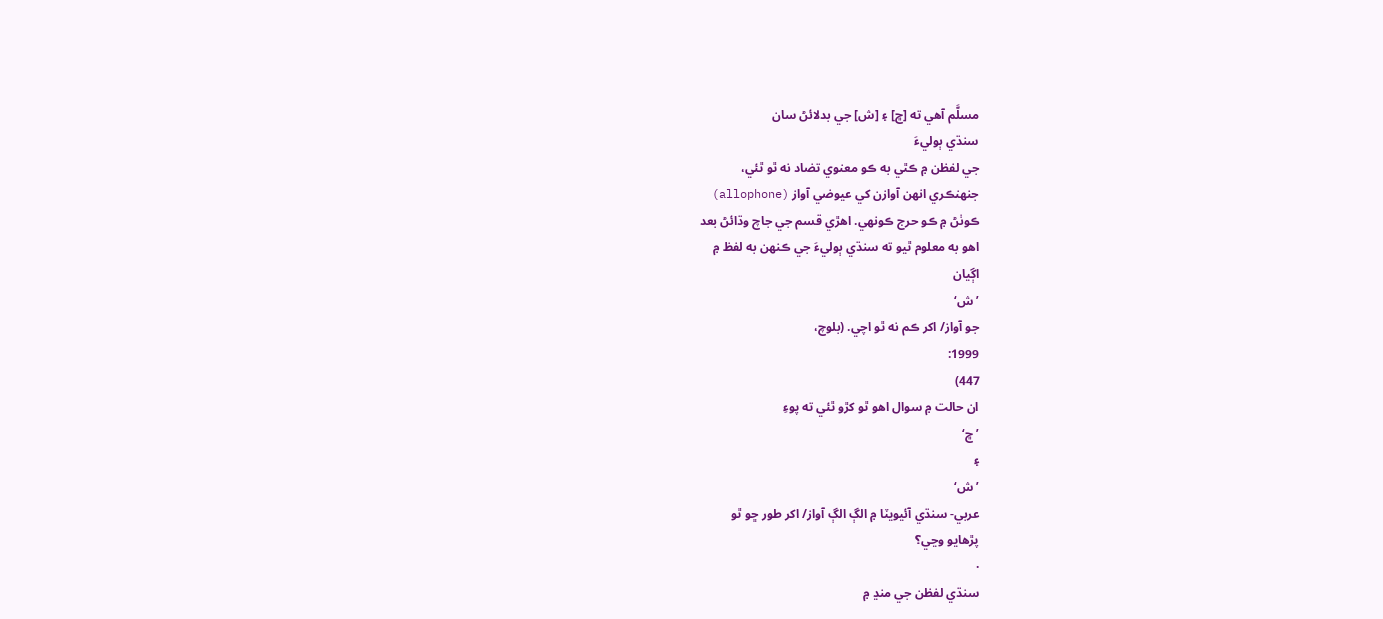مسلَّم آهي ته [ڇ] ۽ [ش] جي بدلائڻ سان
سنڌي ٻوليءَ
جي لفظن ۾ ڪٿي به ڪو معنوي تضاد نه ٿو ٿئي،
جنھنڪري انهن آوازن کي عيوضي آواز (allophone)
ڪوٺڻ ۾ ڪو حرج ڪونهي. اهڙي قسم جي جاچ وڌائڻ بعد
اهو به معلوم ٿيو ته سنڌي ٻوليءَ جي ڪنھن به لفظ ۾
اڳيان
’ش‘
جو آواز/ اکر ڪم نه ٿو اچي. (بلوچ،
1999:
447)
ان حالت ۾ سوال اهو ٿو کڙو ٿئي ته پوءِ
’ڇ‘
۽
’ش‘
عربي- سنڌي آئيويٽا ۾ الڳ الڳ آواز/ اکر طور ڇو ٿو
پڙهايو وڃي؟
·
سنڌي لفظن جي منڍ ۾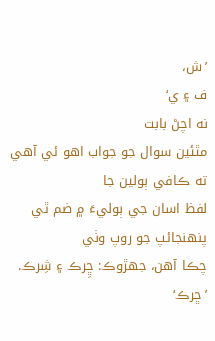’ش،
ف ۽ ي‘
نه اچڻ بابت
مٿئين سوال جو جواب اهو ئي آهي ته ڪافي ٻولين جا
لفظ اسان جي ٻوليءَ ۾ ضم ٿي پنھنجائپ جو روپ وٺي
چڪا آهن، جھڙوڪ: ڇِرڪ ۽ شِرڪ.
’ڇرڪ‘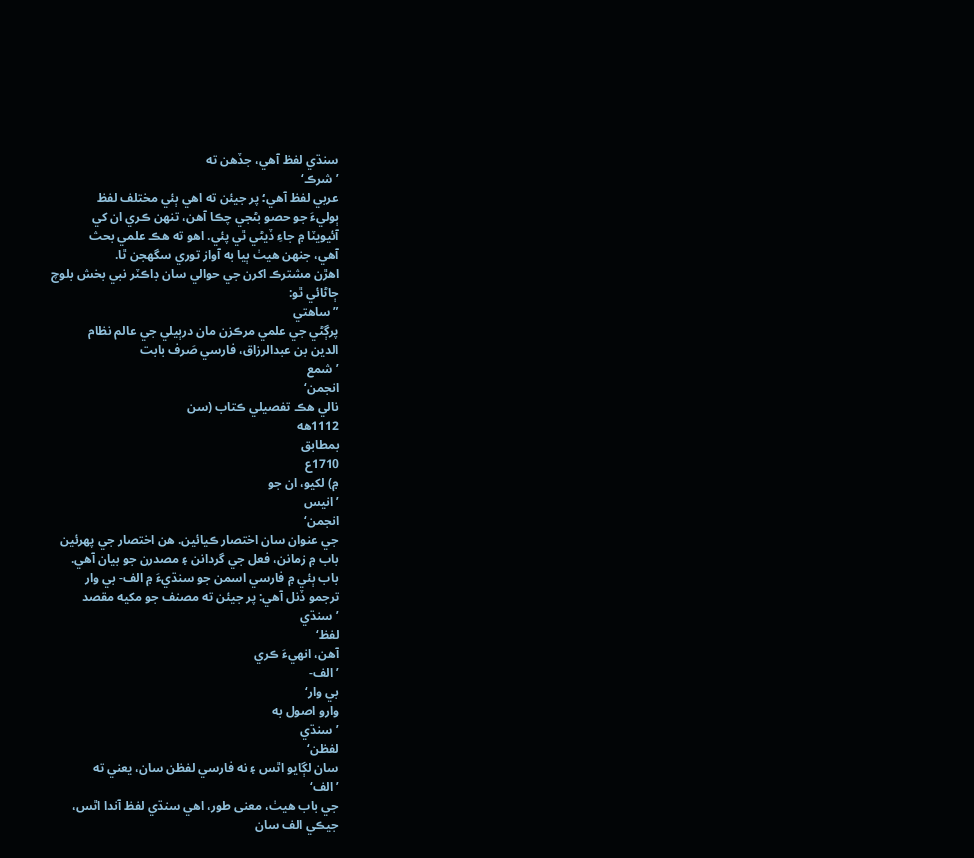سنڌي لفظ آهي، جڏهن ته
’شرڪ‘
عربي لفظ آهي؛ پر جيئن ته اهي ٻئي مختلف لفظ
ٻوليءَ جو حصو بڻجي چڪا آهن، تنھن ڪري ان کي
آئيويٽا ۾ جاءِ ڏيڻي ٿي پئي. اهو ته هڪ علمي بحث
آهي، جنھن هيٺ ٻيا به آواز توري سگهجن ٿا.
اهڙن مشترڪ اکرن جي حوالي سان ڊاڪٽر نبي بخش بلوچ
ڄاڻائي ٿو:
”ساهتي
پرڳڻي جي علمي مرڪزن مان درٻيلي جي عالم نظام
الدين بن عبدالرزاق، فارسي صَرف بابت
’شمع
انجمن‘
نالي هڪ تفصيلي ڪتاب (سن
1112هه
بمطابق
1710ع
۾) لکيو، ان جو
’انيس
انجمن‘
جي عنوان سان اختصار ڪيائين. هن اختصار جي پھرئين
باب ۾ زمانن، فعل جي گردانن ۽ مصدرن جو بيان آهي.
باب ٻئي ۾ فارسي اسمن جو سنڌيءَ ۾ الف- بي وار
ترجمو ڏنل آهي: پر جيئن ته مصنف جو مکيه مقصد
’سنڌي
لفظ‘
آهن، انهيءَ ڪري
’الف-
بي وار‘
وارو اصول به
’سنڌي
لفظن‘
سان لڳايو اٿس ۽ نه فارسي لفظن سان، يعني ته
’الف‘
جي باب هيٺ، معنى طور، اهي سنڌي لفظ آندا اٿس،
جيڪي الف سان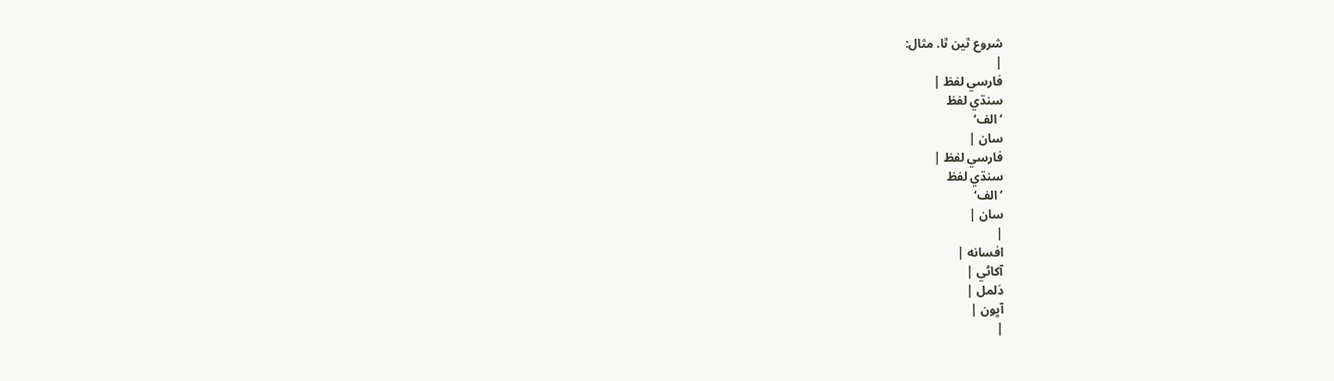شروع ٿين ٿا. مثال:
|
فارسي لفظ |
سنڌي لفظ
’الف‘
سان |
فارسي لفظ |
سنڌي لفظ
’الف‘
سان |
|
افسانه |
آکاڻي |
دَلمل |
آڀون |
|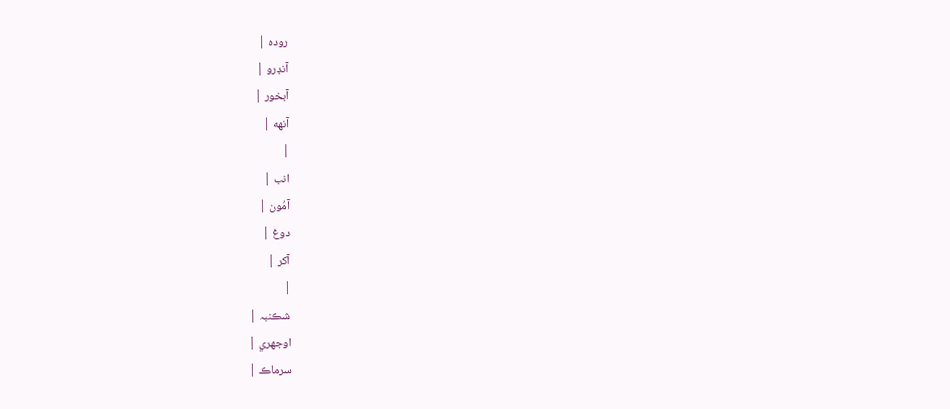روده |
آنڊرو |
آبخور |
آنھه |
|
انب |
آمُون |
دوغ |
آکر |
|
شڪنبہ |
اوجهري |
سرماڪ |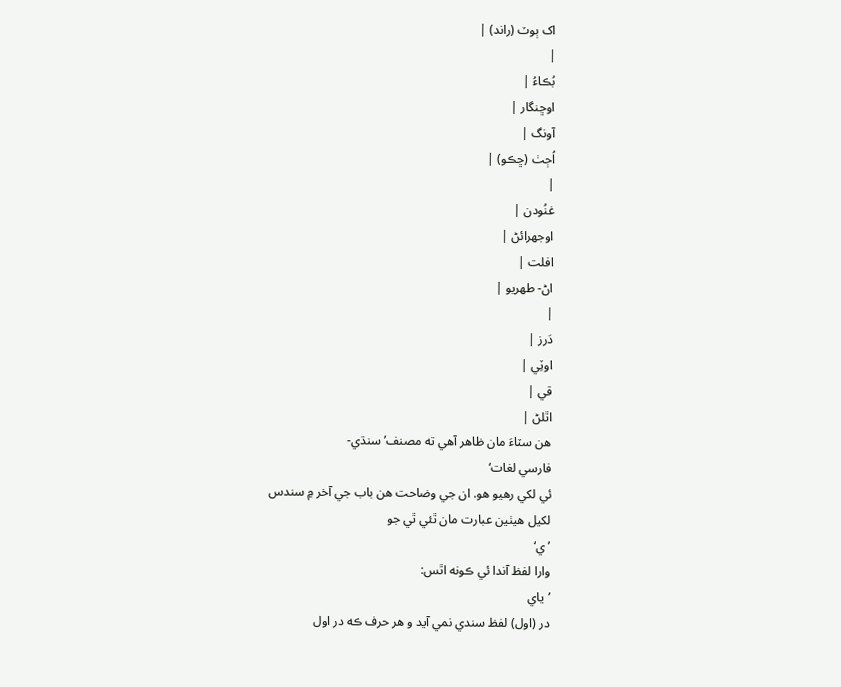اک ٻوٽ (راند) |
|
بُڪاءُ |
اوڇنگار |
آونگ |
اُڄٺ (ڇڪو) |
|
غنُودن |
اوجهرائڻ |
افلت |
اڻ- طھريو |
|
دَرز |
اوٽِي |
قي |
اٿلڻ |
هن سٽاءَ مان ظاهر آهي ته مصنف’سنڌي-
فارسي لغات‘
ئي لکي رهيو هو. ان جي وضاحت هن باب جي آخر ۾ سندس
لکيل هيٺين عبارت مان ٿئي ٿي جو
’ي‘
وارا لفظ آندا ئي ڪونه اٿس:
’ياي
در (اول) لفظ سندي نمي آيد و هر حرف ڪه در اول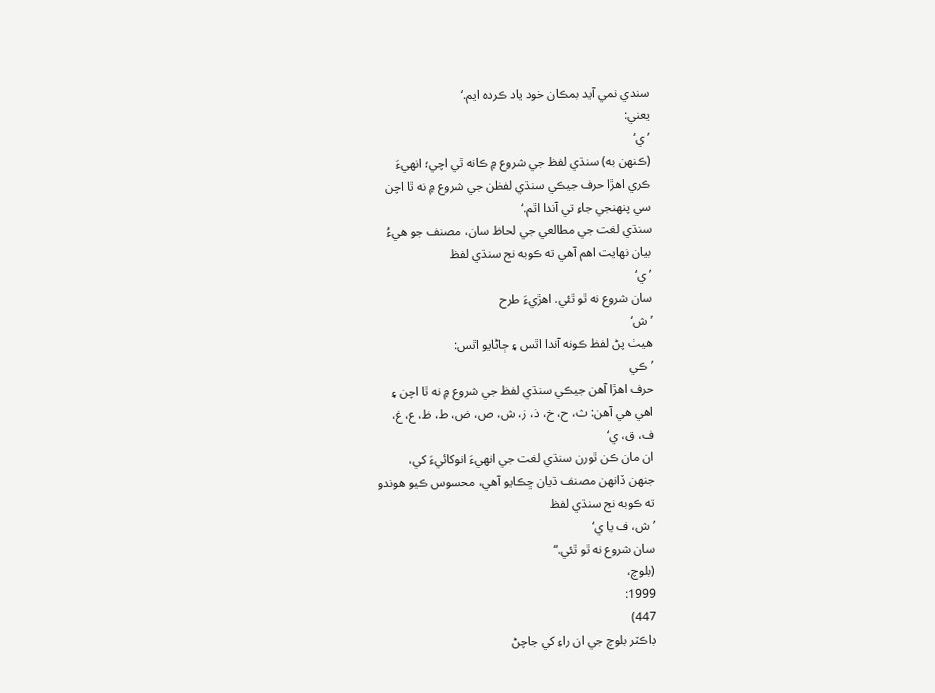سندي نمي آيد بمڪان خود ياد ڪرده ايم.‘
يعني:
’ي‘
(ڪنھن به) سنڌي لفظ جي شروع ۾ ڪانه ٿي اچي؛ انهيءَ
ڪري اهڙا حرف جيڪي سنڌي لفظن جي شروع ۾ نه ٿا اچن
سي پنھنجي جاءِ تي آندا اٿم.‘
سنڌي لغت جي مطالعي جي لحاظ سان، مصنف جو هيءُ
بيان نھايت اهم آهي ته ڪوبه نج سنڌي لفظ
’ي‘
سان شروع نه ٿو ٿئي. اهڙيءَ طرح
’ش‘
هيٺ پڻ لفظ ڪونه آندا اٿس ۽ ڄاڻايو اٿس:
’ڪي
حرف اهڙا آهن جيڪي سنڌي لفظ جي شروع ۾ نه ٿا اچن ۽
اهي هي آهن: ث، ح، خ، ذ، ز، ش، ص، ض، ط، ظ، ع، غ،
ف، ق، ي‘
ان مان ڪن ٿورن سنڌي لغت جي انهيءَ انوکائيءَ کي،
جنھن ڏانھن مصنف ڌيان ڇڪايو آهي، محسوس ڪيو هوندو
ته ڪوبه نج سنڌي لفظ
’ش، ف يا ي‘
سان شروع نه ٿو ٿئي.“
(بلوچ،
1999:
447)
ڊاڪٽر بلوچ جي ان راءِ کي جاچڻ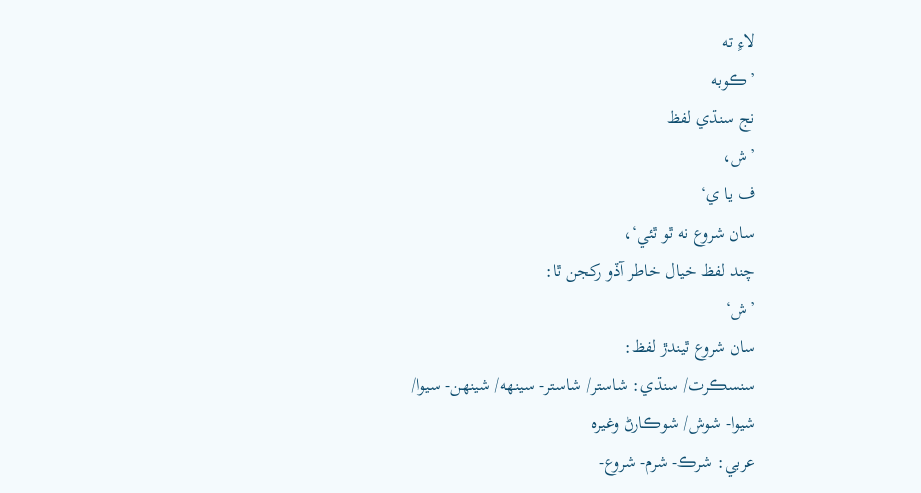لاءِ ته
’ڪوبه
نج سنڌي لفظ
’ش،
ف يا ي‘
سان شروع نه ٿو ٿئي‘،
چند لفظ خيال خاطر آڏو رکجن ٿا:
’ش‘
سان شروع ٿيندڙ لفظ:
سنسڪرت/ سنڌي: شاستر/ شاستر- سينھه/ شينھن- سيوا/
شيوا- شوش/ شوڪارڻ وغيره
عربي: شرڪ- شرم- شروع-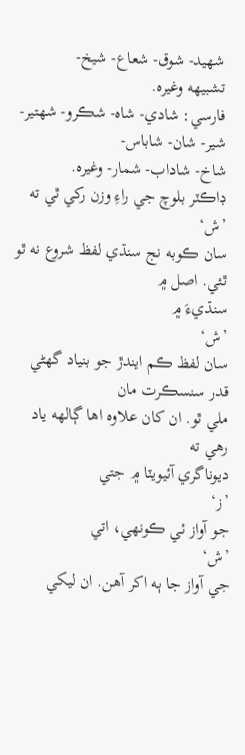شھيد- شوق- شعاع- شيخ-
تشبيھه وغيره.
فارسي: شادي- شاه- شڪرو- شھتير- شير- شان- شاباس-
شاخ- شاداب- شمار- وغيره.
ڊاڪٽر بلوچ جي راءِ وزن رکي ٿي ته
’ش‘
سان ڪوبه نج سنڌي لفظ شروع نه ٿو ٿئي. اصل ۾
سنڌيءَ ۾
’ش‘
سان لفظ ڪم ايندڙ جو بنياد گهڻي قدر سنسڪرت مان
ملي ٿو. ان کان علاوه اها ڳالھه ياد رهي ته
ديوناگري آئيويٽا ۾ جتي
’ز‘
جو آواز ئي ڪونھي، اتي
’ش‘
جي آواز جا ٻه اکر آهن. ان ليکي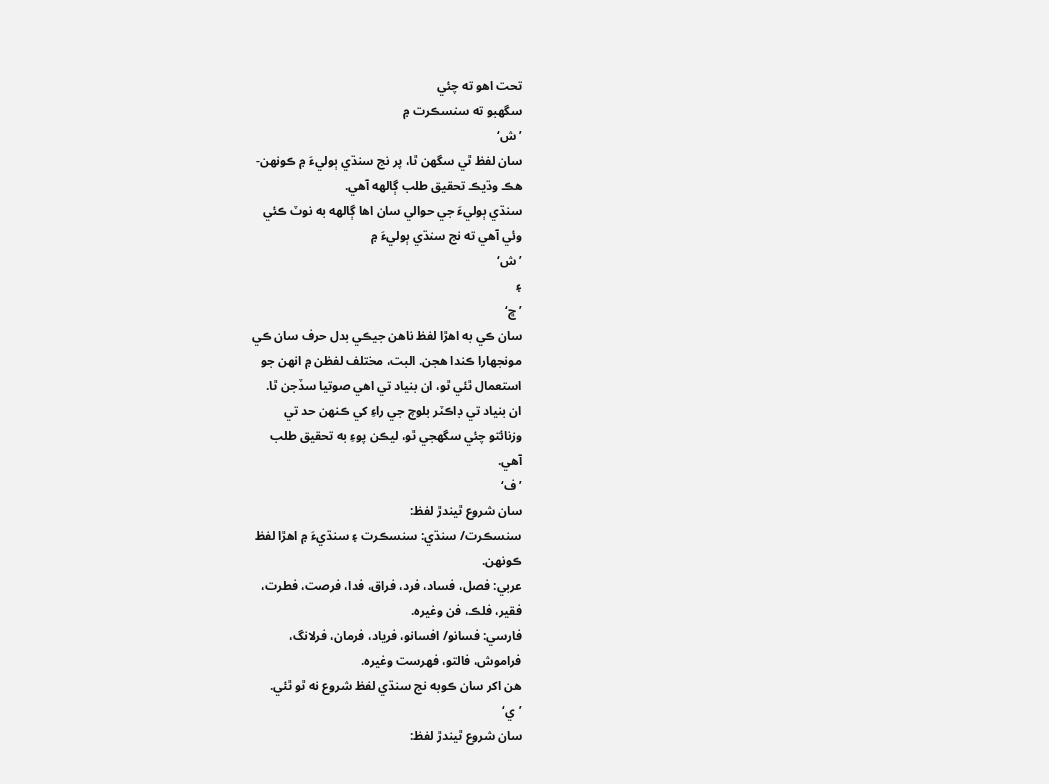تحت اهو ته چئي
سگهبو ته سنسڪرت ۾
’ش‘
سان لفظ ٿي سگهن ٿا، پر نج سنڌي ٻوليءَ ۾ ڪونھن-
هڪ وڌيڪ تحقيق طلب ڳالھه آهي.
سنڌي ٻوليءَ جي حوالي سان اها ڳالھه به نوٽ ڪئي
وئي آهي ته نج سنڌي ٻوليءَ ۾
’ش‘
۽
’ڇ‘
سان ڪي به اهڙا لفظ ناهن جيڪي بدل حرف سان ڪي
مونجهارا ڪندا هجن. البت، مختلف لفظن ۾ انھن جو
استعمال ٿئي ٿو، ان بنياد تي اهي صوتيا سڏجن ٿا.
ان بنياد تي ڊاڪٽر بلوچ جي راءِ کي ڪنھن حد تي
وزنائتو چئي سگهجي ٿو، ليڪن پوءِ به تحقيق طلب
آهي.
’ف‘
سان شروع ٿيندڙ لفظ:
سنسڪرت/ سنڌي: سنسڪرت ۽ سنڌيءَ ۾ اهڙا لفظ
ڪونھن.
عربي: فصل، فساد، فرد، فراق، فدا، فرصت، فطرت،
فقير، فلڪ، فن وغيره.
فارسي: فسانو/ افسانو، فرياد، فرمان، فرلانگ،
فراموش، فالتو، فھرست وغيره.
هن اکر سان ڪوبه نج سنڌي لفظ شروع نه ٿو ٿئي.
’ي‘
سان شروع ٿيندڙ لفظ: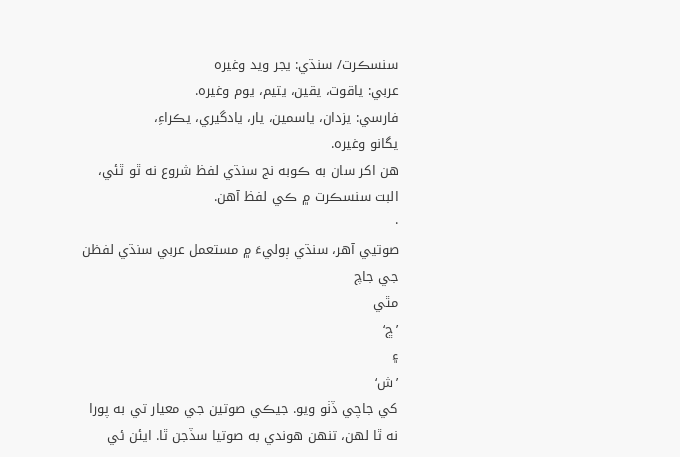سنسڪرت/ سنڌي: يجر ويد وغيره
عربي: ياقوت، يقين، يتيم، يوم وغيره.
فارسي: يزدان، ياسمين، يار، يادگيري، يڪراءِ،
يگانو وغيره.
هن اکر سان به ڪوبه نج سنڌي لفظ شروع نه ٿو ٿئي،
البت سنسڪرت ۾ ڪي لفظ آهن.
·
صوتيي آهر، سنڌي ٻوليءَ ۾ مستعمل عربي سنڌي لفظن
جي جاچ
مٿي
’ڇ‘
۽
’ش‘
کي جاچي ڏٺو ويو. جيڪي صوتين جي معيار تي به پورا
نه ٿا لھن، تنھن هوندي به صوتيا سڏجن ٿا. ايئن ئي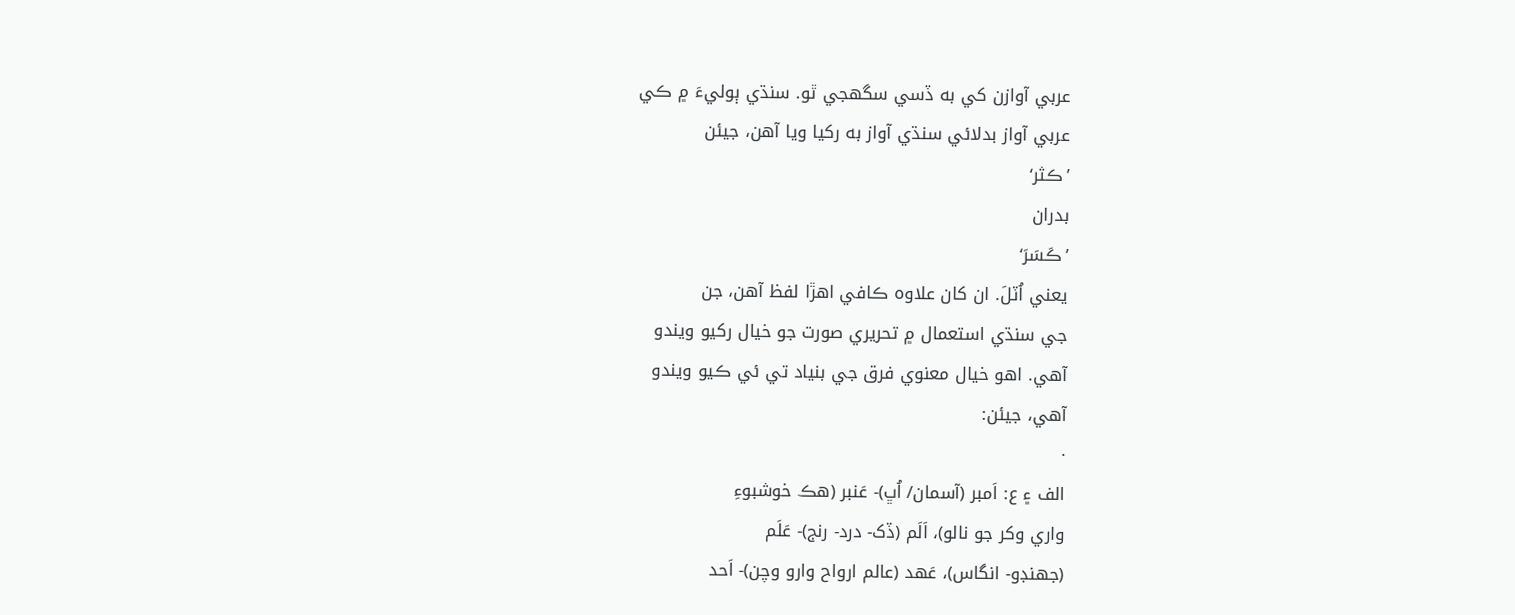عربي آوازن کي به ڏسي سگهجي ٿو. سنڌي ٻوليءَ ۾ ڪي
عربي آواز بدلائي سنڌي آواز به رکيا ويا آهن، جيئن
’ڪثر‘
بدران
’ڪَسَرَ‘
يعني اُٽلَ. ان کان علاوه ڪافي اهڙا لفظ آهن، جن
جي سنڌي استعمال ۾ تحريري صورت جو خيال رکيو ويندو
آهي. اهو خيال معنوي فرق جي بنياد تي ئي ڪيو ويندو
آهي، جيئن:
·
الف ۽ ع: اَمبر (آسمان/ اُڀ)- عَنبر (هڪ خوشبوءِ
واري وکر جو نالو)، اَلَم (ڏک- درد- رنج)- عَلَم
(جهنڊو- انگاس)، عَھد (عالم ارواح وارو وچن)- اَحد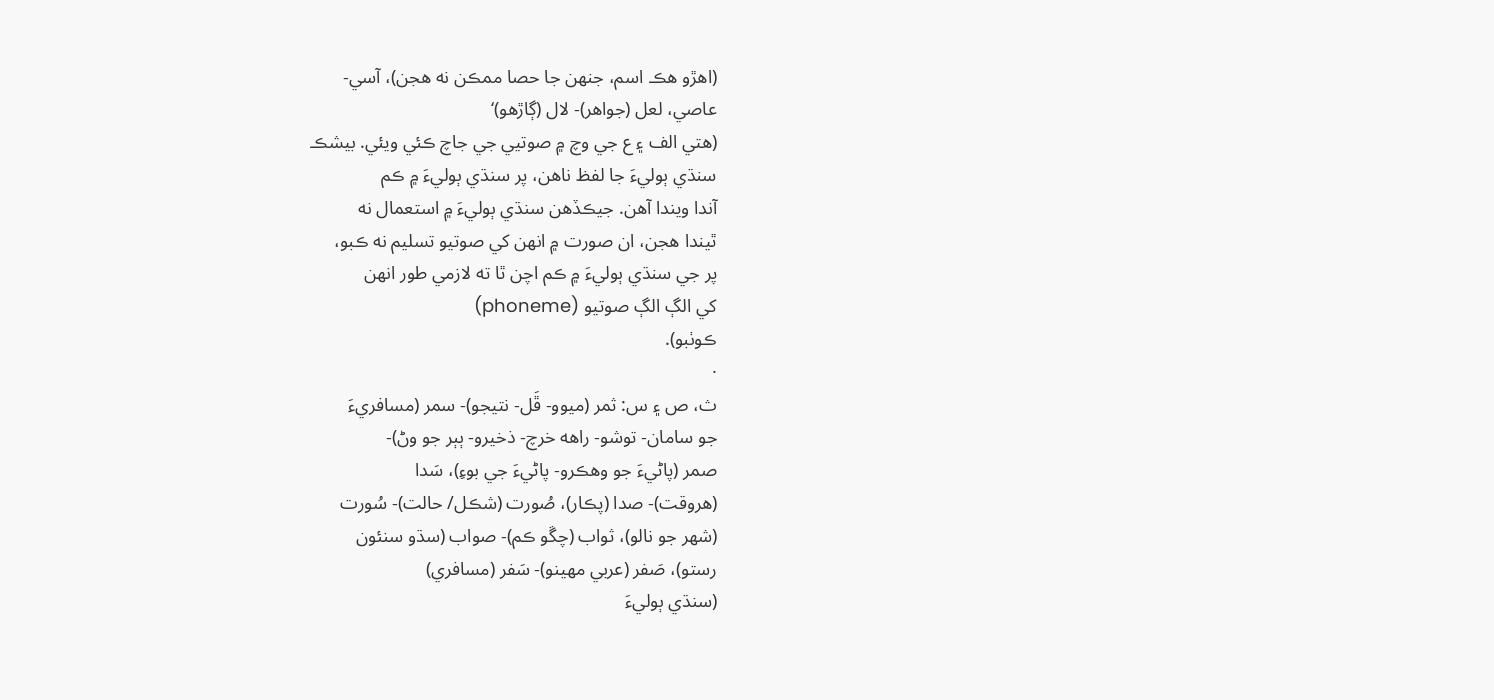(اهڙو هڪ اسم، جنھن جا حصا ممڪن نه هجن)، آسي-
عاصي، لعل (جواهر)- لال (ڳاڙهو)‘
(هتي الف ۽ ع جي وچ ۾ صوتيي جي جاچ ڪئي ويئي. بيشڪ
سنڌي ٻوليءَ جا لفظ ناهن، پر سنڌي ٻوليءَ ۾ ڪم
آندا ويندا آهن. جيڪڏهن سنڌي ٻوليءَ ۾ استعمال نه
ٿيندا هجن، ان صورت ۾ انھن کي صوتيو تسليم نه ڪبو،
پر جي سنڌي ٻوليءَ ۾ ڪم اچن ٿا ته لازمي طور انھن
کي الڳ الڳ صوتيو (phoneme)
ڪوٺبو).
·
ث، ص ۽ س: ثمر (ميوو- ڦَل- نتيجو)- سمر (مسافريءَ
جو سامان- توشو- راهه خرچ- ذخيرو- ٻٻر جو وڻ)-
صمر (پاڻيءَ جو وهڪرو- پاڻيءَ جي بوءِ)، سَدا
(هروقت)- صدا (پڪار)، صُورت (شڪل/ حالت)- سُورت
(شھر جو نالو)، ثواب (چڱو ڪم)- صواب (سڌو سنئون
رستو)، صَفر (عربي مھينو)- سَفر (مسافري)
(سنڌي ٻوليءَ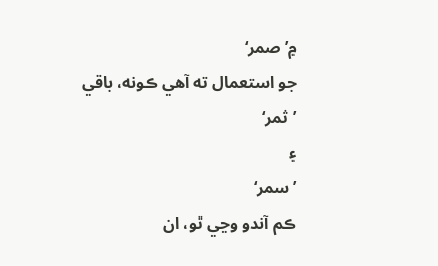۾’صمر‘
جو استعمال ته آهي ڪونه، باقي
’ثمر‘
۽
’سمر‘
ڪم آندو وڃي ٿو، ان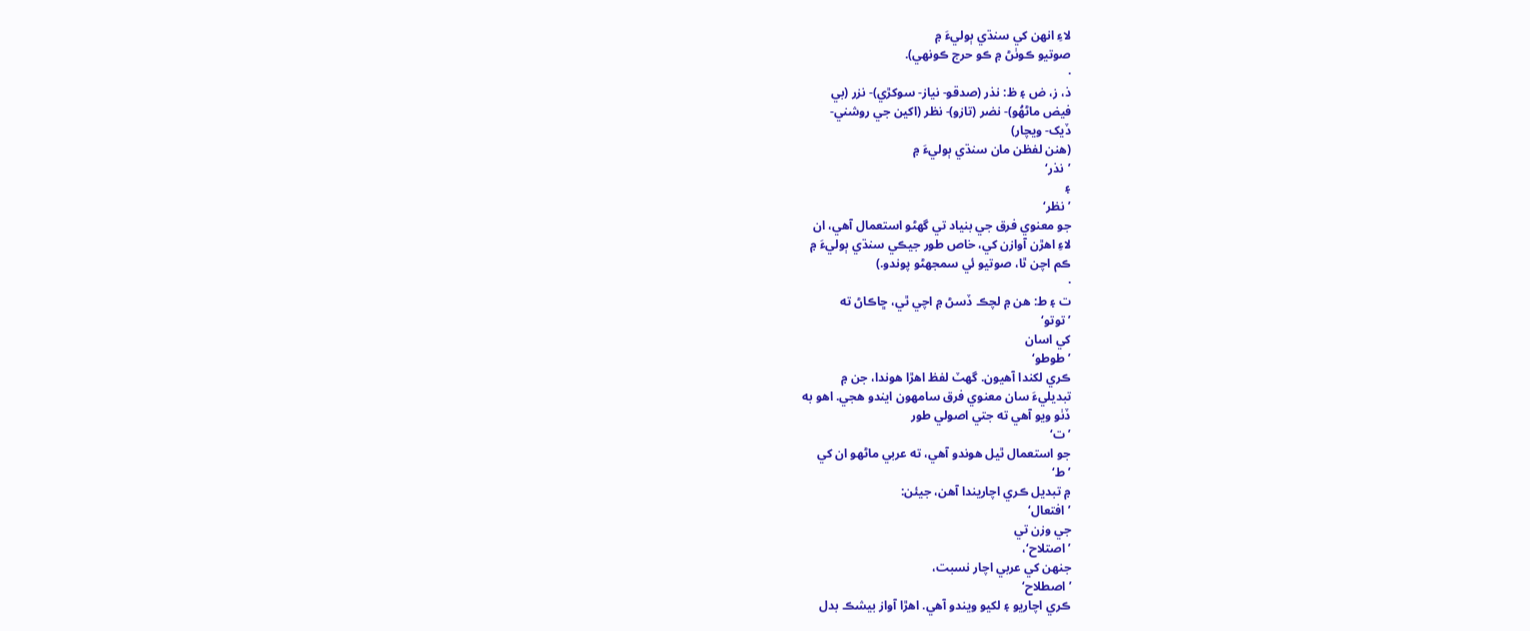لاءِ انھن کي سنڌي ٻوليءَ ۾
صوتيو ڪوٺڻ ۾ ڪو حرج ڪونھي).
·
ذ، ز، ض ۽ ظ: نذر (صدقو- نياز- سوکڙي)- نزر (بي
فيض ماڻھُو)- نضر (تازو)- نظر (اکين جي روشني-
ڏيک- ويچار)
(هنن لفظن مان سنڌي ٻوليءَ ۾
’نذر‘
۽
’نظر‘
جو معنوي فرق جي بنياد تي گهڻو استعمال آهي، ان
لاءِ اهڙن آوازن کي، خاص طور جيڪي سنڌي ٻوليءَ ۾
ڪم اچن ٿا، صوتيو ئي سمجهڻو پوندو.)
·
ت ۽ ط: هن ۾ لچڪ ڏسڻ ۾ اچي ٿي، ڇاڪاڻ ته
’توتو‘
کي اسان
’طوطو‘
ڪري لکندا آهيون. گهٽ لفظ اهڙا هوندا، جن ۾
تبديليءَ سان معنوي فرق سامھون ايندو هجي. اهو به
ڏٺو ويو آهي ته جتي اصولي طور
’ت‘
جو استعمال ٿيل هوندو آهي، ته عربي ماڻھو ان کي
’ط‘
۾ تبديل ڪري اچاريندا آهن، جيئن:
’افتعال‘
جي وزن تي
’اصتلاح‘،
جنھن کي عربي اچار نسبت،
’اصطلاح‘
ڪري اچاريو ۽ لکيو ويندو آهي. اهڙا آواز بيشڪ بدل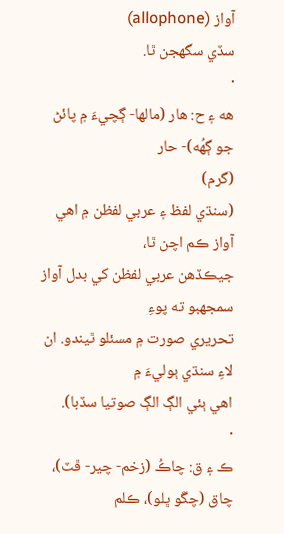آواز (allophone)
سڏي سگهجن ٿا.
·
هه ۽ ح: هار (مالھا- ڳچيءَ ۾ پائڻ جو ڳھُه)- حار
(گرم)
(سنڌي لفظ ۽ عربي لفظن ۾ اهي آواز ڪم اچن ٿا،
جيڪڏهن عربي لفظن کي بدل آواز سمجهبو ته پوءِ
تحريري صورت ۾ مسئلو ٿيندو. ان لاءِ سنڌي ٻوليءَ ۾
اهي ٻئي الڳ الڳ صوتيا سڏبا).
·
ڪ ۽ ق: چاڪُ (زخم- چير- ڦٽ)، چاق (چڱو ڀلو)، ڪلم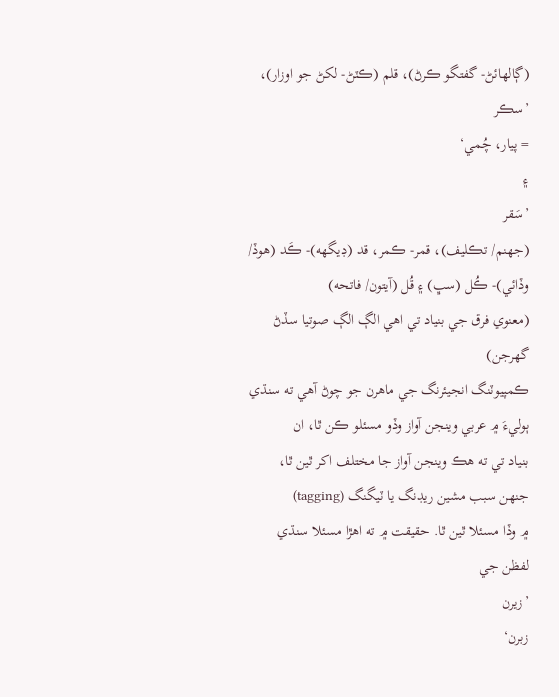(ڳالھائڻ- گفتگو ڪرڻ)، قلم (ڪٽڻ- لکڻ جو اوزار)،
’سڪر
= پيار، چُمي‘
۽
’سَقر
(جھنم/ تڪليف)، قمر- ڪمر، قد (ڊيگهه)- ڪَد (هوڏ/
وڏائي)- ڪُل (سڀ) ۽ قُل (آيتون/ فاتحه)
(معنوي فرق جي بنياد تي اهي الڳ الڳ صوتيا سڏڻ
گهرجن)
ڪمپيوٽنگ انجيئرنگ جي ماهرن جو چوڻ آهي ته سنڌي
ٻوليءَ ۾ عربي وينجن آواز وڏو مسئلو ڪن ٿا، ان
بنياد تي ته هڪ وينجن آواز جا مختلف اکر ٿين ٿا،
جنھن سبب مشين ريڊنگ يا ٽيگنگ (tagging)
۾ وڏا مسئلا ٿين ٿا. حقيقت ۾ ته اهڙا مسئلا سنڌي
لفظن جي
’زيرن
زبرن‘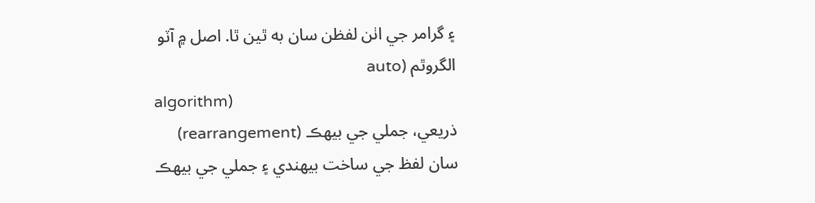۽ گرامر جي اٺن لفظن سان به ٿين ٿا. اصل ۾ آٽو
الگروٿم (auto
algorithm)
ذريعي، جملي جي بيھڪ (rearrangement)
سان لفظ جي ساخت بيھندي ۽ جملي جي بيھڪ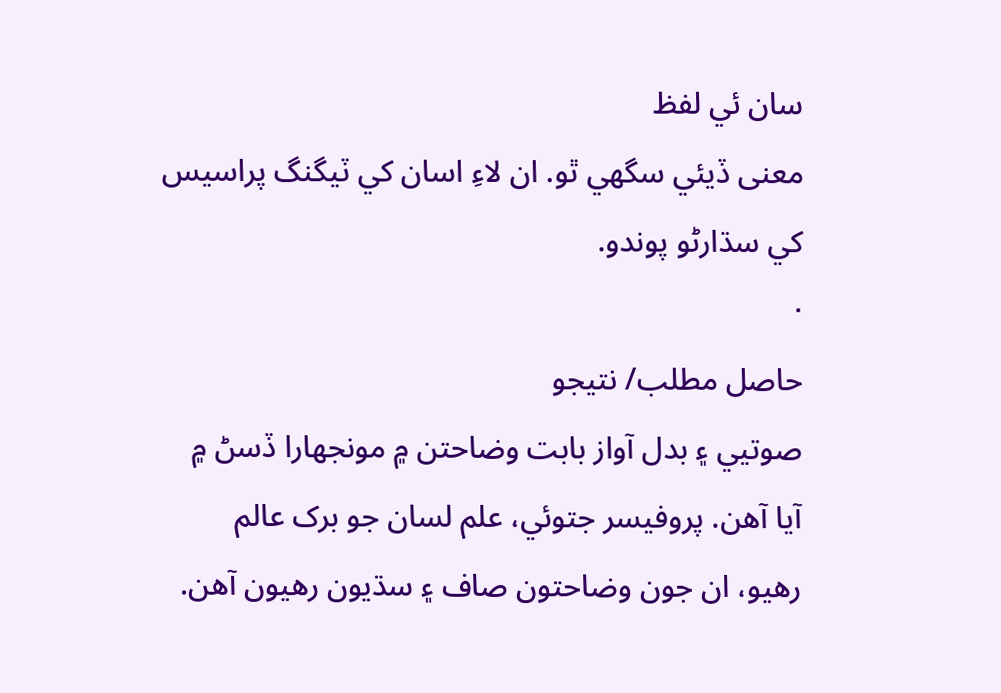سان ئي لفظ
معنى ڏيئي سگهي ٿو. ان لاءِ اسان کي ٽيگنگ پراسيس
کي سڌارڻو پوندو.
·
حاصل مطلب/ نتيجو
صوتيي ۽ بدل آواز بابت وضاحتن ۾ مونجهارا ڏسڻ ۾
آيا آهن. پروفيسر جتوئي، علم لسان جو برک عالم
رهيو، ان جون وضاحتون صاف ۽ سڌيون رهيون آهن.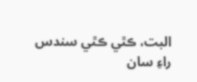البت، ڪٿي ڪٿي سندس راءِ سان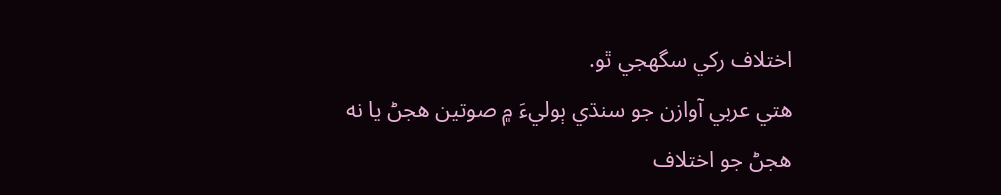اختلاف رکي سگهجي ٿو.
هتي عربي آوازن جو سنڌي ٻوليءَ ۾ صوتين هجڻ يا نه
هجڻ جو اختلاف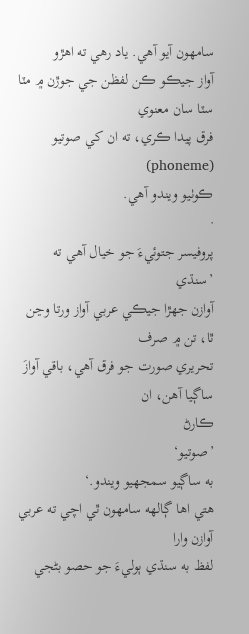سامھون آيو آهي. ياد رهي ته اهڙو
آواز جيڪو ڪن لفظن جي جوڙن ۾ مٽا سٽا سان معنوي
فرق پيدا ڪري، ته ان کي صوتيو (phoneme)
ڪوٺيو ويندو آهي.
·
پروفيسر جتوئيءَ جو خيال آهي ته
’سنڌي
آوازن جھڙا جيڪي عربي آواز ورتا وڃن ٿا، تن ۾ صرف
تحريري صورت جو فرق آهي، باقي آوازَ ساڳيا آهن، ان
ڪارڻ
’صوتيو‘
به ساڳيو سمجهيو ويندو.‘
هتي اها ڳالھه سامھون ٿي اچي ته عربي آوازن وارا
لفظ به سنڌي ٻوليءَ جو حصو بڻجي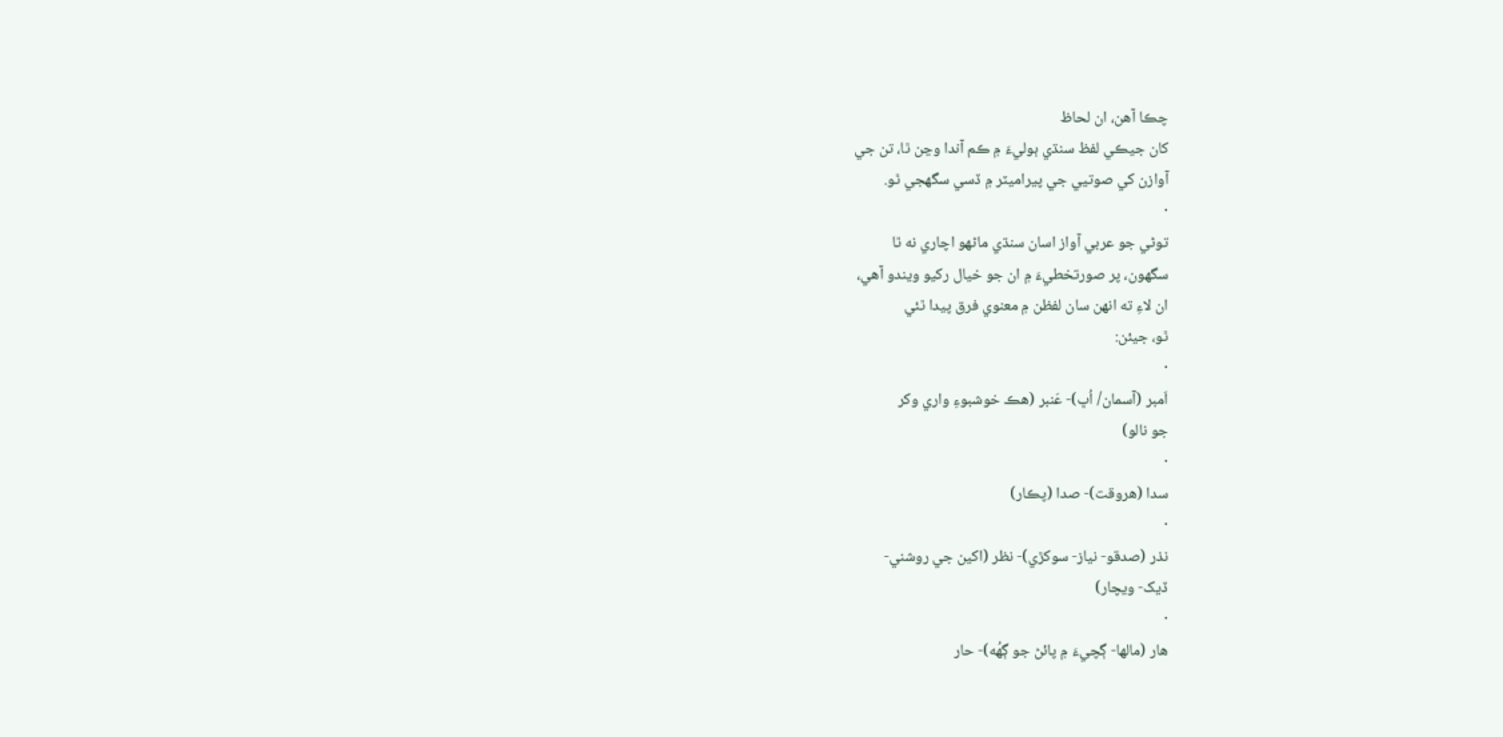چڪا آهن، ان لحاظ
کان جيڪي لفظ سنڌي ٻوليءَ ۾ ڪم آندا وڃن ٿا، تن جي
آوازن کي صوتيي جي پيراميٽر ۾ ڏسي سگهجي ٿو.
·
توڻي جو عربي آواز اسان سنڌي ماڻھو اچاري نه ٿا
سگهون، پر صورتخطيءَ ۾ ان جو خيال رکيو ويندو آهي،
ان لاءِ ته انھن سان لفظن ۾ معنوي فرق پيدا ٿئي
ٿو، جيئن:
·
اَمبر (آسمان/ اُڀ)- عَنبر (هڪ خوشبوءِ واري وکر
جو نالو)
·
سدا (هروقت)- صدا (پڪار)
·
نذر (صدقو- نياز- سوکڙي)- نظر (اکين جي روشني-
ڏيک- ويچار)
·
هار (مالھا- ڳچيءَ ۾ پائڻ جو ڳھُه)- حار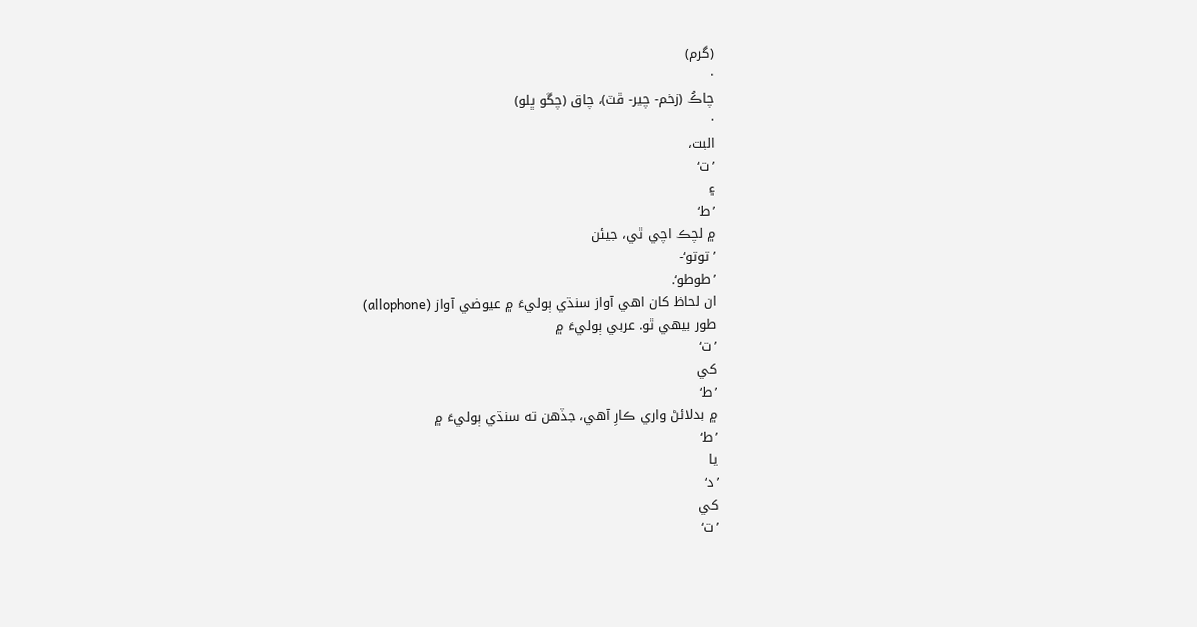(گرم)
·
چاڪُ (زخم- چير- ڦٽ)، چاق (چڱو ڀلو)
·
البت،
’ت‘
۽
’ط‘
۾ لچڪ اچي ٿي، جيئن
’توتو‘-
’طوطو‘.
ان لحاظ کان اهي آواز سنڌي ٻوليءَ ۾ عيوضي آواز (allophone)
طور بيھي ٿو. عربي ٻوليءَ ۾
’ت‘
کي
’ط‘
۾ بدلائڻ واري ڪارِ آهي، جڏهن ته سنڌي ٻوليءَ ۾
’ط‘
يا
’د‘
کي
’ت‘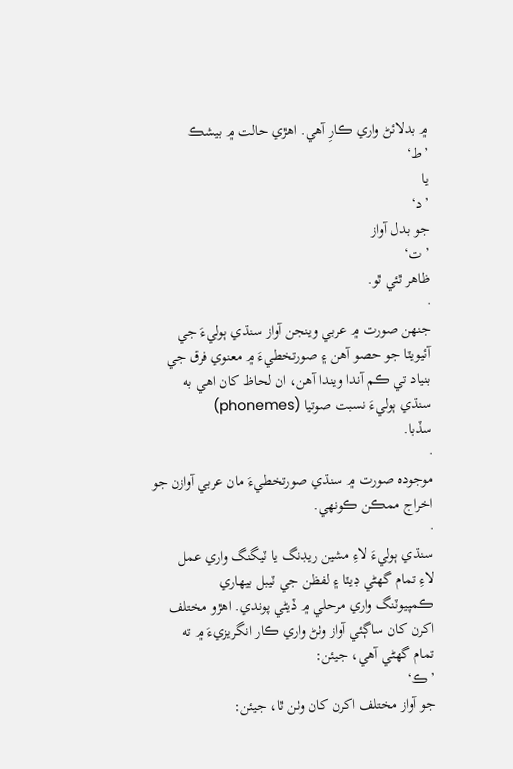۾ بدلائڻ واري ڪارِ آهي. اهڙي حالت ۾ بيشڪ
’ط‘
يا
’د‘
جو بدل آواز
’ت‘
ظاهر ٿئي ٿو.
·
جنھن صورت ۾ عربي وينجن آواز سنڌي ٻوليءَ جي
آئيويٽا جو حصو آهن ۽ صورتخطيءَ ۾ معنوي فرق جي
بنياد تي ڪم آندا ويندا آهن، ان لحاظ کان اهي به
سنڌي ٻوليءَ نسبت صوتيا (phonemes)
سڏبا.
·
موجوده صورت ۾ سنڌي صورتخطيءَ مان عربي آوازن جو
اخراج ممڪن ڪونھي.
·
سنڌي ٻوليءَ لاءِ مشين ريڊنگ يا ٽيگنگ واري عمل
لاءِ تمام گهڻي ڊيٽا ۽ لفظن جي ٽيبل بيھاري
ڪمپيوٽنگ واري مرحلي ۾ ڏيڻي پوندي. اهڙو مختلف
اکرن کان ساڳئي آواز وٺڻ واري ڪار انگريزيءَ ۾ ته
تمام گهڻي آهي، جيئن:
’ڪ‘
جو آواز مختلف اکرن کان وٺن ٿا، جيئن: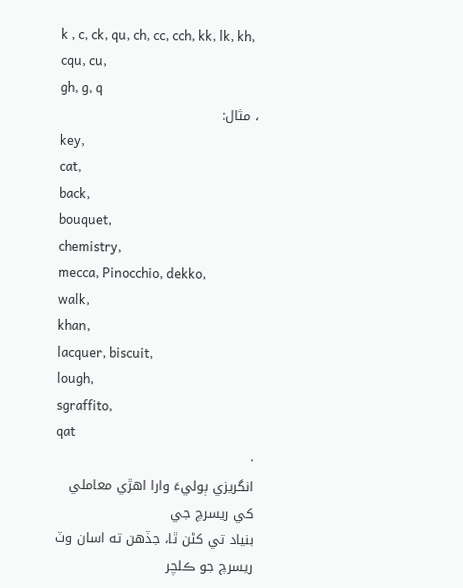k , c, ck, qu, ch, cc, cch, kk, lk, kh, cqu, cu,
gh, g, q
، مثال:
key,
cat,
back,
bouquet,
chemistry,
mecca, Pinocchio, dekko,
walk,
khan,
lacquer, biscuit,
lough,
sgraffito,
qat
·
انگريزي ٻوليءَ وارا اهڙي معاملي کي ريسرچ جي
بنياد تي کڻن ٿا، جڏهن ته اسان وٽ ريسرچ جو ڪلچر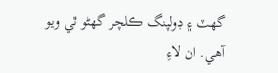گهٽ ۽ ڊولپنگ ڪلچر گهڻو ٿي ويو آهي. ان لاءِ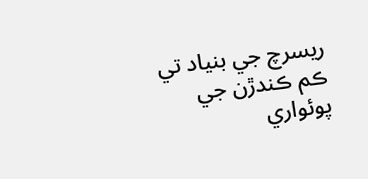ريسرچ جي بنياد تي ڪم ڪندڙن جي پوئواري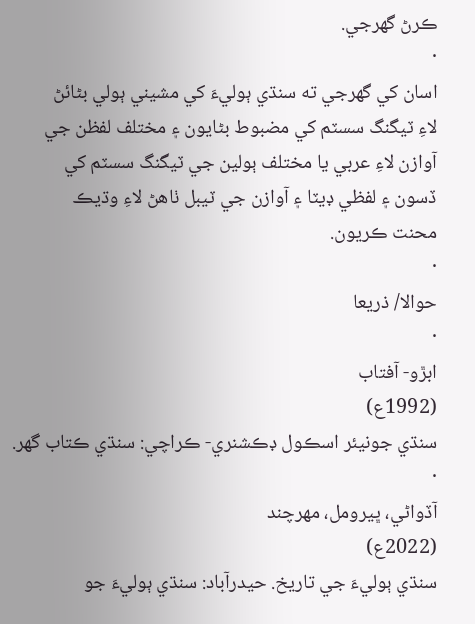ڪرڻ گهرجي.
·
اسان کي گهرجي ته سنڌي ٻوليءَ کي مشيني ٻولي بڻائڻ
لاءِ ٽيگنگ سسٽم کي مضبوط بڻايون ۽ مختلف لفظن جي
آوازن لاءِ عربي يا مختلف ٻولين جي ٽيگنگ سسٽم کي
ڏسون ۽ لفظي ڊيٽا ۽ آوازن جي ٽيبل ٺاهڻ لاءِ وڌيڪ
محنت ڪريون.
·
حوالا/ ذريعا
·
ابڙو- آفتاب
(1992ع)
سنڌي جونيئر اسڪول ڊڪشنري- ڪراچي: سنڌي ڪتاب گهر.
·
آڏواڻي، ڀيرومل، مھرچند
(2022ع)
سنڌي ٻوليءَ جي تاريخ. حيدرآباد: سنڌي ٻوليءَ جو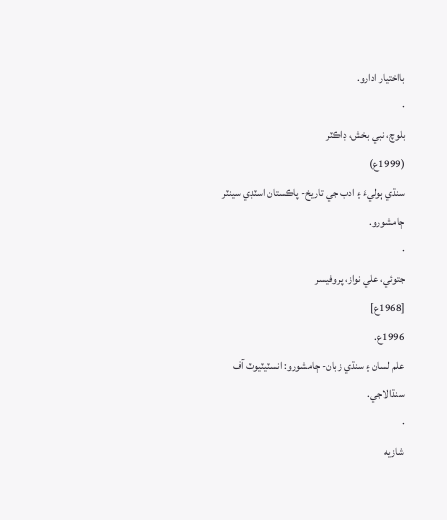بااختيار ادارو.
·
بلوچ، نبي بخش، ڊاڪٽر
(1999ع)
سنڌي ٻوليءَ ۽ ادب جي تاريخ- پاڪستان اسٽڊي سينٽر
ڄامشورو.
·
جتوئي، علي نواز، پروفيسر
[1968ع]
1996ع.
علم لسان ۽ سنڌي زبان- ڄامشورو: انسٽيٽيوٽ آف
سنڌالاجي.
·
شازيه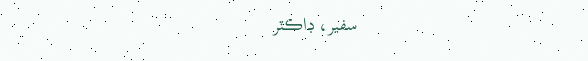سفير، ڊاڪٽر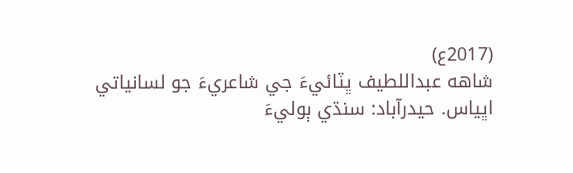(2017ع)
شاهه عبداللطيف ڀٽائيءَ جي شاعريءَ جو لسانياتي
اڀياس. حيدرآباد: سنڌي ٻوليءَ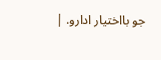جو بااختيار ادارو. |